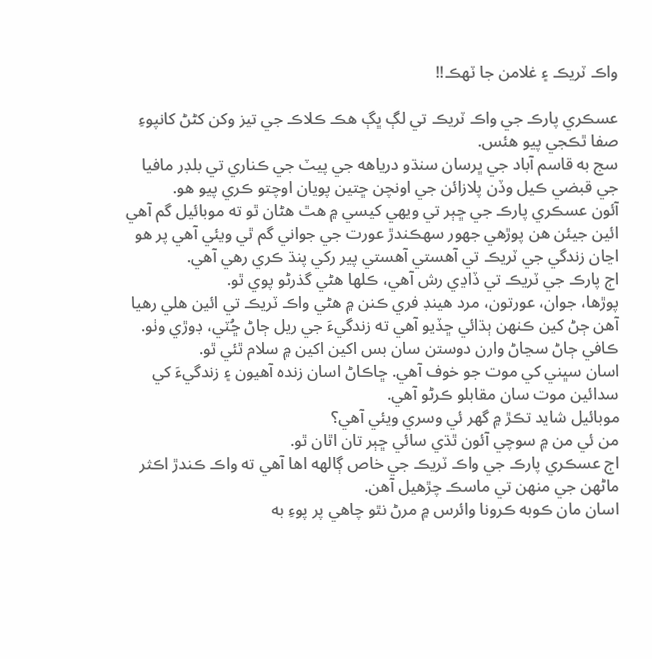واڪ ٽريڪ ۽ غلامن جا ٽهڪ!!

عسڪري پارڪ جي واڪ ٽريڪ تي لڳ ڀڳ هڪ ڪلاڪ جي تيز وکن کڻڻ کانپوءِ صفا ٿڪجي پيو هئس.
سج به قاسم آباد جي ڀرسان سنڌو درياهه جي پيٽ جي ڪناري تي بلڊر مافيا جي قبضي ڪيل وڏن پلازائن جي اونچن ڇتين پويان اوچتو ڪري پيو هو.
آئون عسڪري پارڪ جي ڇٻر تي ويهي کيسي ۾ هٿ هڻان ٿو ته موبائيل گم آهي ائين جيئن هن پوڙهي جهور سهڪندڙ عورت جي جواني گم ٿي ويئي آهي پر هو اڃان زندگي جي ٽريڪ تي آهستي آهستي پير رکي پنڌ ڪري رهي آهي.
اڄ پارڪ جي ٽريڪ تي ڏاڍي رش آهي، ڪلها هڻي گذرڻو پوي ٿو.
پوڙها، جوان، عورتون، مرد هينڊ فري ڪنن ۾ هڻي واڪ ٽريڪ تي ائين هلي رهيا آهن ڄڻ کين ڪنھن ٻڌائي ڇڏيو آهي ته زندگيءَ جي ريل ڄاڻ ڇُٽي، ڊوڙي وٺو.
ڪافي ڄاڻ سڃاڻ وارن دوستن سان بس اکين اکين ۾ سلام ٿئي ٿو.
اسان سڀني کي موت جو خوف آهي. ڇاڪاڻ اسان زنده آھيون ۽ زندگيءَ کي سدائين موت سان مقابلو ڪرڻو آهي.
موبائيل شايد تڪڙ ۾ گهر ئي وسري ويئي آهي؟
من ئي من ۾ سوچي آئون ٿڌي سائي ڇٻر تان اٿان ٿو.
اڄ عسڪري پارڪ جي واڪ ٽريڪ جي خاص ڳالهه اها آهي ته واڪ ڪندڙ اڪثر ماڻهن جي منهن تي ماسڪ چڙهيل آهن.
اسان مان ڪوبه ڪرونا وائرس ۾ مرڻ نٿو چاهي پر پوءِ به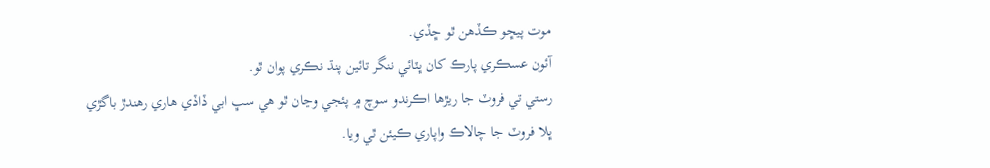موت پيڇو ڪڏهن ٿو ڇڏي.
آئون عسڪري پارڪ کان ڀٽائي ننگر تائين پنڌ نڪري پوان ٿو.
رستي تي فروٽ جا ريڙها اڪرندو سوچ ۾ پئجي وڃان ٿو هي سڀ ابي ڏاڏي هاري رهندڙ باگڙي ڀلا فروٽ جا چالاڪ واپاري ڪيئن ٿي ويا.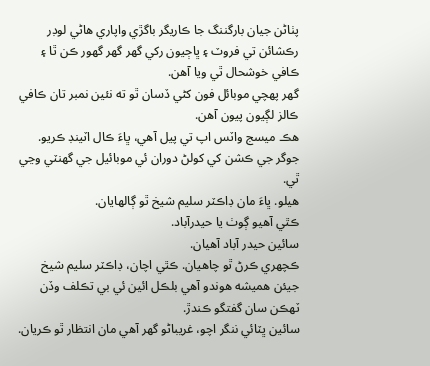پٺاڻن جيان بارگننگ جا ڪاريگر باگڙي واپاري هاڻي لوڊر رڪشائن تي فروٽ ۽ ڀاڄيون رکي گهر گهر گهور ڪن ٿا ۽ ڪافي خوشحال ٿي ويا آهن.
گهر پهچي موبائل فون کڻي ڏسان ٿو ته نئين نمبر تان ڪافي ڪالز لڳيون پيون آهن.
هڪ ميسج واٽس اپ تي پيل آهي، ڀاءَ ڪال اٽينڊ ڪريو.
جوگر جي ڪشن کي کولڻ دوران ئي موبائيل جي گهنٽي وڃي ٿي.
هيلو. ڀاءَ مان ڊاڪٽر سليم شيخ ٿو ڳالھايان.
ڪٿي آهيو ڳوٺ يا حيدرآباد.
سائين حيدر آباد آهيان.
ڪچھري ڪرڻ ٿو چاهيان. ڪٿي اچان، ڊاڪٽر سليم شيخ جيئن هميشه هوندو آهي بلڪل ائين ئي بي تڪلف وڏن ٽهڪن سان گفتگو ڪندڙ.
سائين ڀٽائي ننگر اچو، غريباڻو گهر آهي مان انتظار ٿو ڪريان.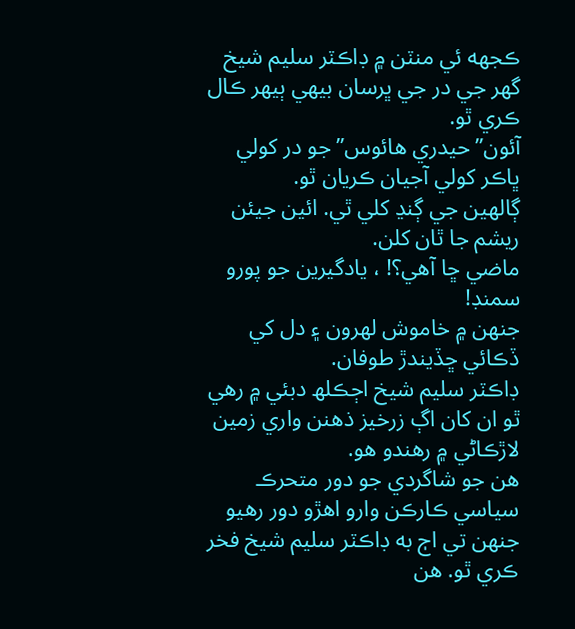ڪجهه ئي منٽن ۾ ڊاڪٽر سليم شيخ گهر جي در جي ڀرسان بيهي ٻيهر ڪال ڪري ٿو.
آئون” حيدري هائوس” جو در کولي ڀاڪر کولي آجيان ڪريان ٿو.
ڳالهين جي ڳنڍ کلي ٿي. ائين جيئن ريشم جا ٿان کلن.
ماضي ڇا آهي؟! ، يادگيرين جو پورو سمنڊ!
جنھن ۾ خاموش لهرون ۽ دل کي ڏڪائي ڇڏيندڙ طوفان.
ڊاڪٽر سليم شيخ اڄڪلھ دبئي ۾ رهي ٿو ان کان اڳ زرخيز ذهنن واري زمين لاڙڪاڻي ۾ رهندو هو.
هن جو شاگردي جو دور متحرڪ سياسي ڪارڪن وارو اهڙو دور رهيو جنهن تي اڄ به ڊاڪٽر سليم شيخ فخر ڪري ٿو. هن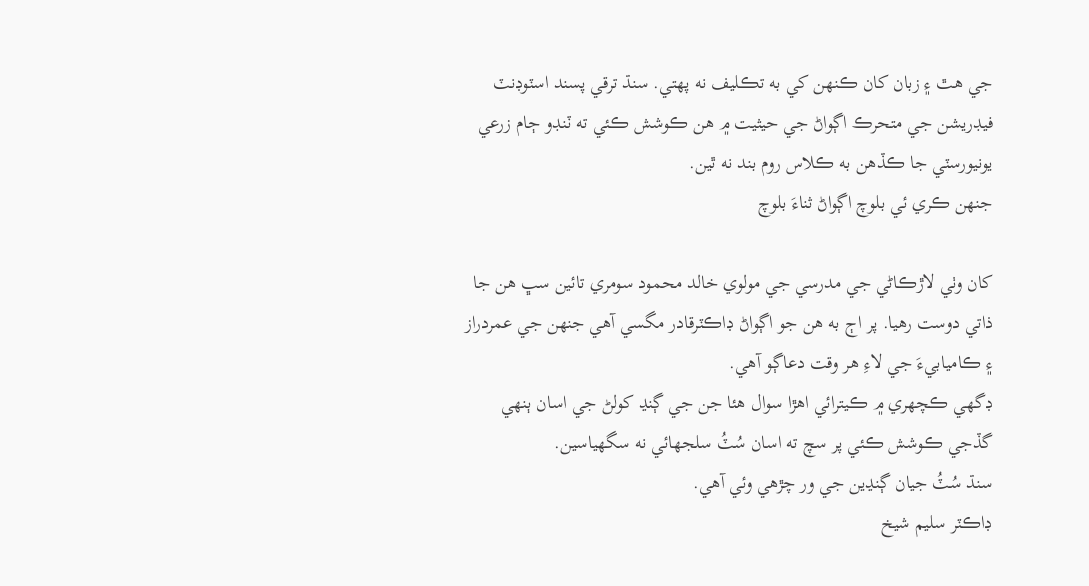جي هٿ ۽ زبان کان ڪنهن کي به تڪليف نه پهتي. سنڌ ترقي پسند اسٽوڊنٽ فيڊريشن جي متحرڪ اڳواڻ جي حيثيت ۾ هن ڪوشش ڪئي ته ٽنڊو ڄام زرعي يونيورسٽي جا ڪڏهن به ڪلاس روم بند نه ٿين.
جنھن ڪري ئي بلوچ اڳواڻ ثناءَ بلوچ

کان وٺي لاڙڪاڻي جي مدرسي جي مولوي خالد محمود سومري تائين سڀ هن جا ذاتي دوست رهيا. پر اڄ به هن جو اڳواڻ ڊاڪٽرقادر مگسي آهي جنهن جي عمردراز ۽ ڪاميابيءَ جي لاءِ هر وقت دعاڳو آهي.
ڊگهي ڪچهري ۾ ڪيترائي اهڙا سوال هئا جن جي ڳنڍ کولڻ جي اسان ٻنهي گڏجي ڪوشش ڪئي پر سچ ته اسان سُٽُ سلجهائي نه سگھياسين.
سنڌ سُٽُ جيان ڳنڍين جي ور چڙهي وئي آهي.
ڊاڪٽر سليم شيخ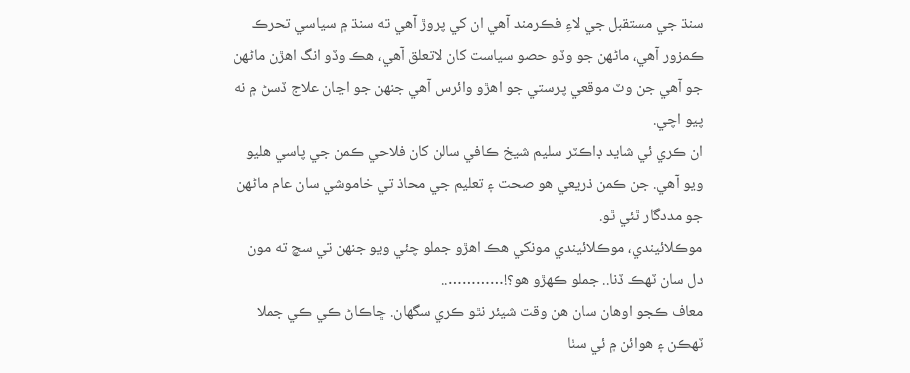سنڌ جي مستقبل جي لاءِ فڪرمند آهي ان کي پروڙ آهي ته سنڌ ۾ سياسي تحرڪ ڪمزور آهي، ماڻهن جو وڏو حصو سياست کان لاتعلق آهي، هڪ وڏو انگ اهڙن ماڻهن جو آهي جن وٽ موقعي پرستي جو اهڙو وائرس آهي جنهن جو اڃان علاج ڏسڻ ۾ نه پيو اچي.
ان ڪري ئي شايد ڊاڪٽر سليم شيخ ڪافي سالن کان فلاحي ڪمن جي پاسي هليو ويو آهي. جن ڪمن ذريعي هو صحت ۽ تعليم جي محاذ تي خاموشي سان عام ماڻهن جو مددگار ٿئي ٿو.
موڪلائيندي، موڪلائيندي مونکي هڪ اهڙو جملو چئي ويو جنھن تي سچ ته مون دل سان ٽهڪ ڏنا.. جملو ڪهڙو هو؟!…………..
معاف ڪجو اوهان سان هن وقت شيئر نٿو ڪري سگهان. ڇاڪاڻ ڪي ڪي جملا ٽهڪن ۽ هوائن ۾ ئي سٺا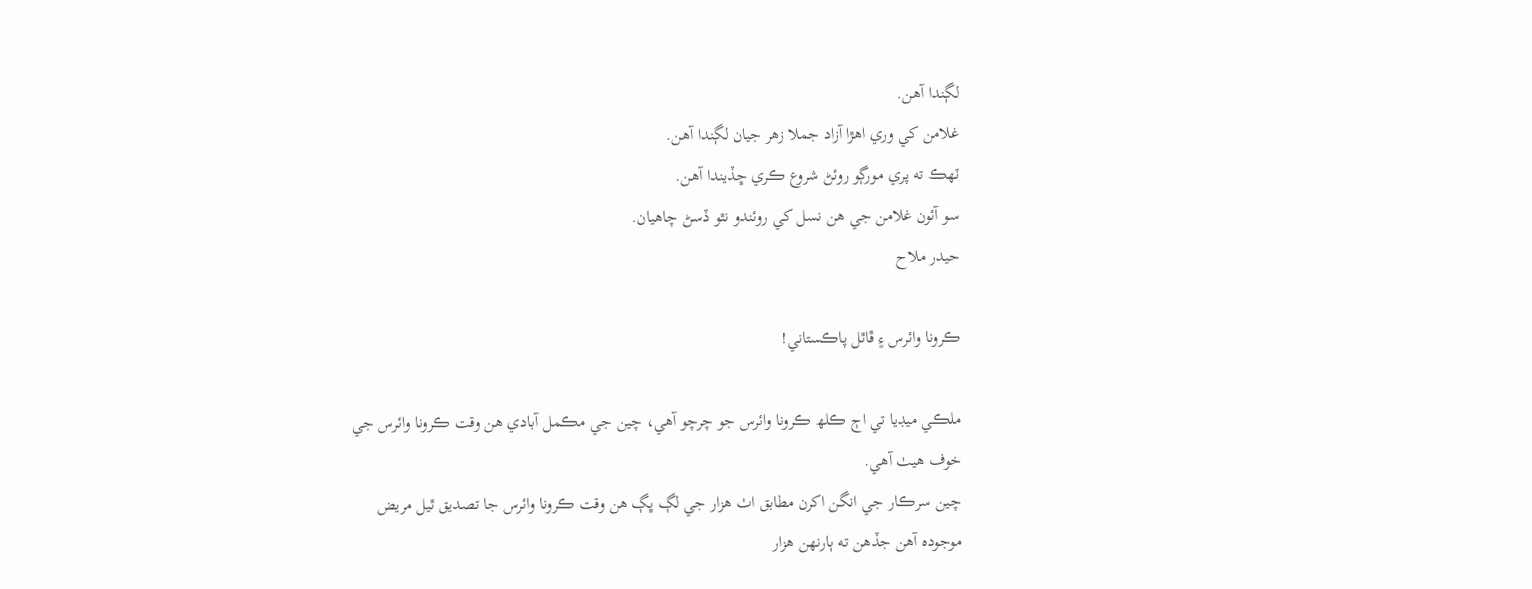لڳندا آهن.
غلامن کي وري اهڙا آزاد جملا زهر جيان لڳندا آهن.
ٽهڪ ته پري مورڳو روئڻ شروع ڪري ڇڏيندا آهن.
سو آئون غلامن جي هن نسل کي روئندو نٿو ڏسڻ چاهيان.
حيدر ملاح

ڪرونا وائرس ۽ ڦاٿل پاڪستاني!

ملڪي ميڊيا تي اڄ ڪلھ ڪرونا وائرس جو چرچو آهي، چين جي مڪمل آبادي هن وقت ڪرونا وائرس جي خوف هيٺ آهي.
چين سرڪار جي انگن اکرن مطابق اٺ هزار جي لڳ ڀڳ هن وقت ڪرونا وائرس جا تصديق ٿيل مريض موجوده آهن جڏهن ته ٻارنهن هزار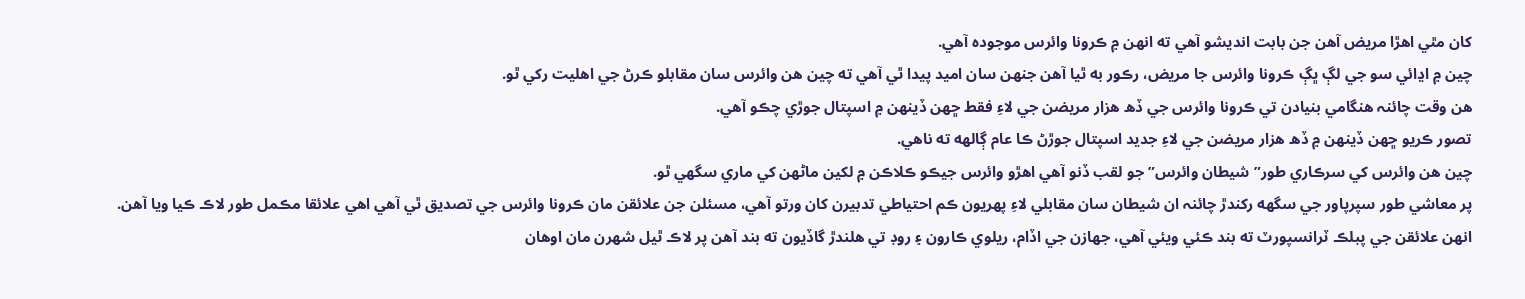کان مٿي اهڙا مريض آهن جن بابت انديشو آهي ته انهن ۾ ڪرونا وائرس موجوده آهي.
چين ۾ اڍائي سو جي لڳ ڀڳ ڪرونا وائرس جا مريض، رڪور به ٿيا آهن جنهن سان اميد پيدا ٿي آهي ته چين هن وائرس سان مقابلو ڪرڻ جي اهليت رکي ٿو.
هن وقت چائنہ هنگامي بنيادن تي ڪرونا وائرس جي ڏھ ھزار مريضن جي لاءِ فقط ڇهن ڏينهن ۾ اسپتال جوڙي چڪو آهي.
تصور ڪريو ڇهن ڏينھن ۾ ڏھ ھزار مريضن جي لاءِ جديد اسپتال جوڙڻ ڪا عام ڳالهه ته ناهي.
چين هن وائرس کي سرڪاري طور” شيطان وائرس” جو لقب ڏنو آهي اهڙو وائرس جيڪو ڪلاڪن ۾ لکين ماڻهن کي ماري سگھي ٿو.
پر معاشي طور سپرپاور جي سگهه رکندڙ چائنہ ان شيطان سان مقابلي لاءِ پهريون ڪم احتياطي تدبيرن کان ورتو آهي، مسئلن جن علائقن مان ڪرونا وائرس جي تصديق ٿي آهي اهي علائقا مڪمل طور لاڪ ڪيا ويا آهن.
انهن علائقن جي پبلڪ ٽرانسپورٽ ته بند ڪئي ويئي آهي، جهازن جي اڏام، ريلوي ڪارون ۽ روڊ تي هلندڙ گاڏيون ته بند آهن پر لاڪ ٿيل شهرن مان اوهان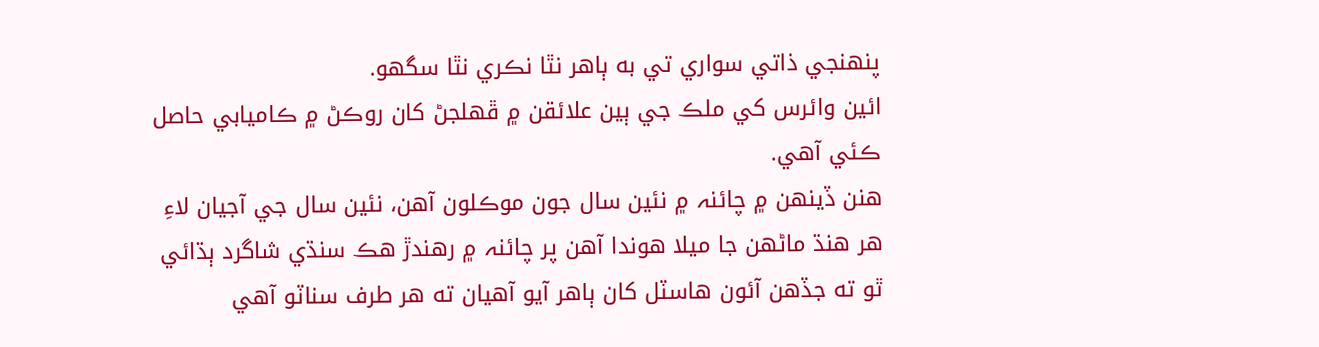پنهنجي ذاتي سواري تي به ٻاهر نٿا نڪري نٿا سگهو.
ائين وائرس کي ملڪ جي ٻين علائقن ۾ ڦهلجڻ کان روڪڻ ۾ ڪاميابي حاصل ڪئي آهي.
هنن ڏينهن ۾ چائنہ ۾ نئين سال جون موڪلون آهن، نئين سال جي آجيان لاءِ هر هنڌ ماڻهن جا ميلا هوندا آهن پر چائنہ ۾ رهندڙ هڪ سنڌي شاگرد ٻڌائي ٿو ته جڏهن آئون هاسٽل کان ٻاهر آيو آهيان ته هر طرف سناٽو آهي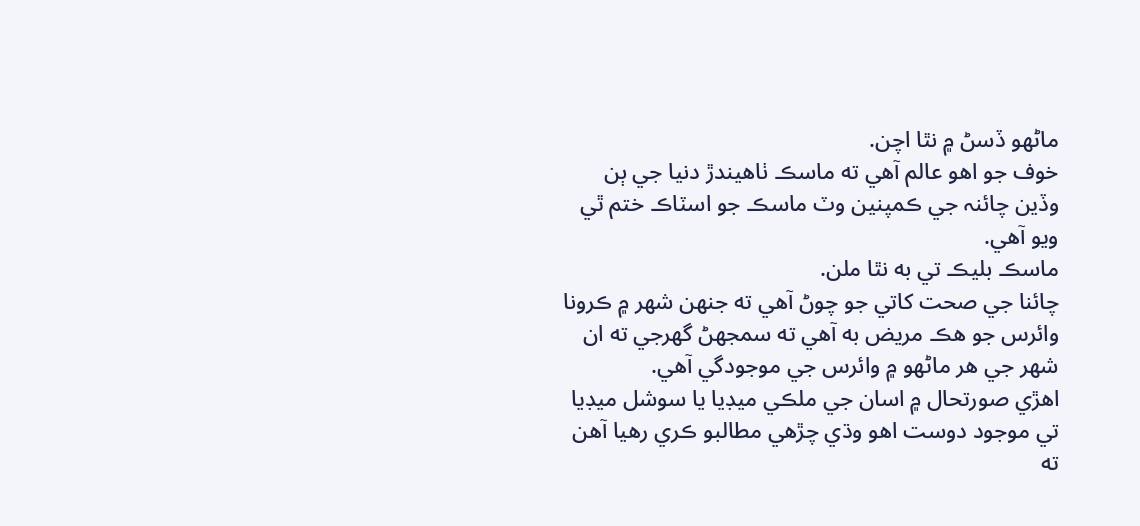ماڻهو ڏسڻ ۾ نٿا اچن.
خوف جو اهو عالم آهي ته ماسڪ ٺاهيندڙ دنيا جي ٻن وڏين چائنہ جي ڪمپنين وٽ ماسڪ جو اسٽاڪ ختم ٿي ويو آهي.
ماسڪ بليڪ تي به نٿا ملن.
چائنا جي صحت کاتي جو چوڻ آهي ته جنهن شھر ۾ ڪرونا وائرس جو هڪ مريض به آهي ته سمجهڻ گهرجي ته ان شهر جي هر ماڻهو ۾ وائرس جي موجودگي آهي.
اهڙي صورتحال ۾ اسان جي ملڪي ميڊيا يا سوشل ميڊيا تي موجود دوست اهو وڌي چڙهي مطالبو ڪري رهيا آهن ته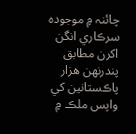چائنہ ۾ موجوده سرڪاري انگن اکرن مطابق پندرنهن هزار پاڪستانين کي واپس ملڪ ۾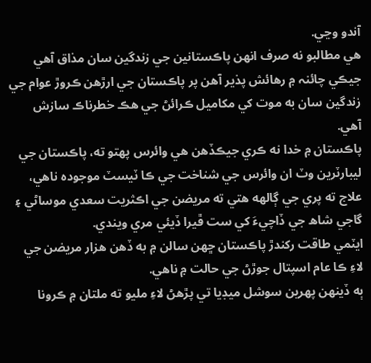آندو وڃي.
هي مطالبو نه صرف انهن پاڪستانين جي زندگين سان مذاق آهي جيڪي چائنہ ۾ رهائش پذير آهن پر پاڪستان جي ارڙهن ڪروڙ عوام جي زندگين سان به موت کي مکاميل ڪرائڻ جي هڪ خطرناڪ سازش آهي.
پاڪستان ۾ خدا نه ڪري جيڪڏھن هي وائرس پهتو ته، پاڪستان جي ليبارٽرين وٽ ان وائرس جي شناخت جي ڪا ٽيسٽ موجودہ ناهي، علاج ته پري جي ڳالهه هتي ته مريضن جي اڪثريت سعدي موساڻي ۽ گاجي شاھ جي ڏاچيءَ کي ست ڦيرا ڏيئي مري ويندي.
ايٽمي طاقت رکندڙ پاڪستان ڇهن سالن ۾ به ڏهن هزار مريضن جي لاءِ ڪا عام اسپتال جوڙڻ جي حالت ۾ ناهي.
ٻه ڏينهن پهرين سوشل ميڊيا تي پڙھڻ لاءِ مليو ته ملتان ۾ ڪرونا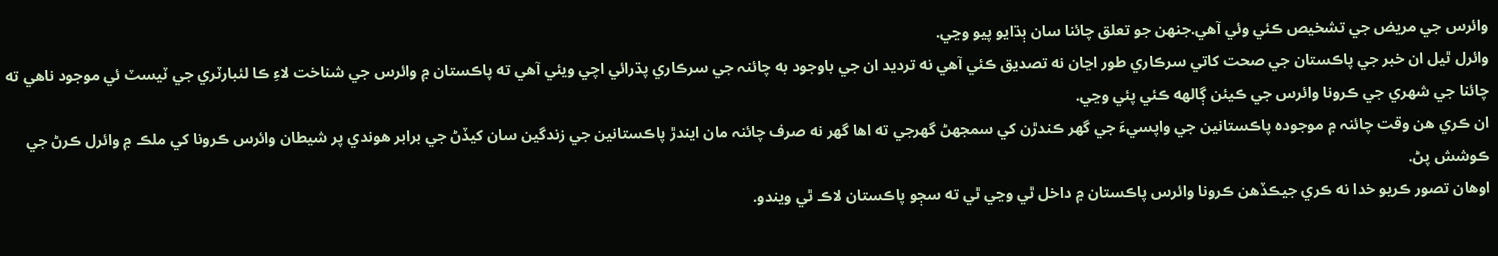وائرس جي مريض جي تشخیص ڪئي وئي آهي.جنهن جو تعلق چائنا سان ٻڌايو پيو وڃي.
وائرل ٿيل ان خبر جي پاڪستان جي صحت کاتي سرڪاري طور اڃان نه تصديق ڪئي آهي نه ترديد ان جي باوجود به چائنہ جي سرڪاري پڌرائي اچي ويئي آهي ته پاڪستان ۾ وائرس جي شناخت لاءِ ڪا لئبارٽري جي ٽيسٽ ئي موجود ناهي ته چائنا جي شهري جي ڪرونا وائرس جي ڪيئن ڳالهه ڪئي پئي وڃي.
ان ڪري هن وقت چائنہ ۾ موجوده پاڪستانين جي واپسيءَ جي گهر ڪندڙن کي سمجهڻ گهرجي ته اها گهر نه صرف چائنہ مان ايندڙ پاڪستانين جي زندگين سان کيڏڻ جي برابر هوندي پر شيطان وائرس ڪرونا کي ملڪ ۾ وائرل ڪرڻ جي ڪوشش پڻ.
اوهان تصور ڪريو خدا نه ڪري جيڪڏهن ڪرونا وائرس پاڪستان ۾ داخل ٿي وڃي ٿي ته سڄو پاڪستان لاڪ ٿي ويندو.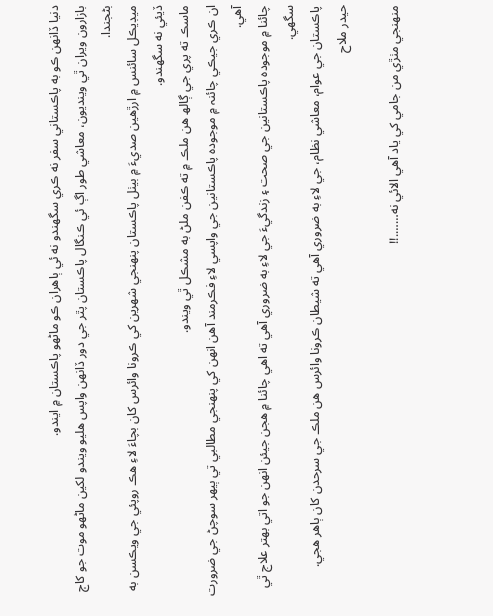دنيا ڏانهن ڪو به پاڪستاني سفر نه ڪري سگهندو نه ئي ٻاهران ڪو ماڻهو پاڪستان ۾ ايندو.
بازارون ويران ٿي وينديون، معاشي طور اڳ ئي ڪنگال پاڪستان پٿر جي دور ڏانهن واپس هليو ويندو لکين ماڻهو موت جو کاڄ بڻجندا.
ميڊيڪل سائنس ۾ ارڙهين صديءَ ۾ بيٺل پاڪستان پنهنجي شهرين کي ڪرونا وائرس کان بچاءَ لاءِ هڪ روپئي جي ويڪسن به ڏيئي نه سگهندو.
ماسڪ ته پري جي ڳالھ هن ملڪ ۾ ته ڪفن ملڻ به مشڪل ٿي ويندو.
ان ڪري جيڪي چائنہ ۾ موجوده پاڪستانين جي واپسي لاءِ فڪرمند آهن انهن کي پنهنجي مطالبي تي ٻيهر سوچڻ جي ضرورت آهي.
چائنا ۾ موجوده پاڪستانين جي صحت ۽ زندگيءَ جي لاءِ به ضروري آهي ته اهي چائنا ۾ هجن جيئن انهن جو اتي بهتر علاج ٿي سگهي.
پاڪستان جي عوام، معاشي نظام، جي لاءِ به ضروري آهي ته شيطان ڪرونا وائرس هن ملڪ جي سرحدن کان ٻاهر هجي.
حيدر ملاح

منهنجي مٺڙي من جامي کي ياد آهي الائي نه…….!!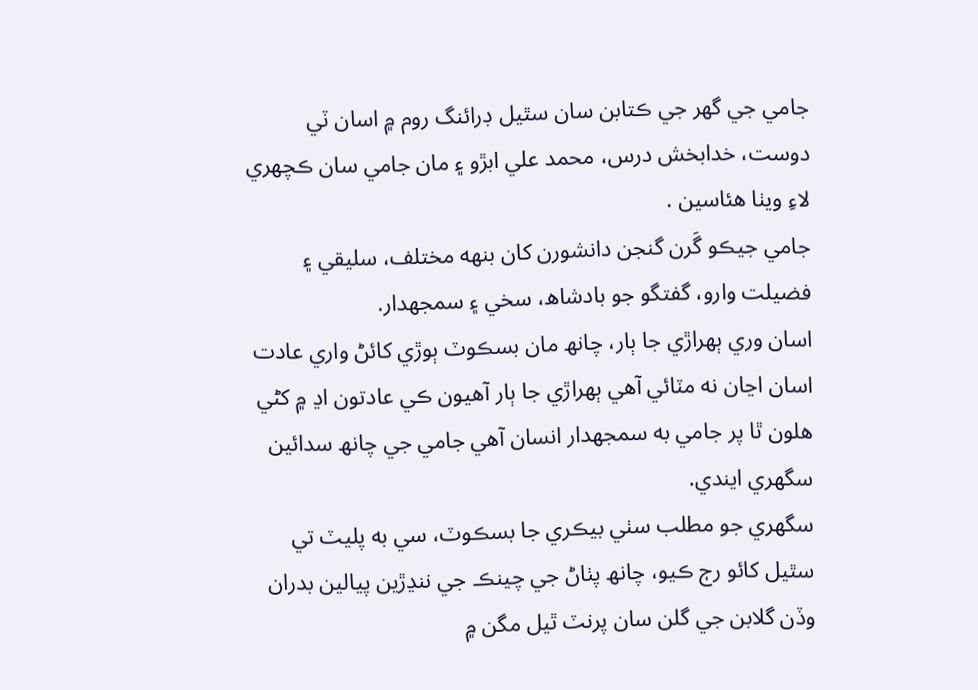جامي جي گهر جي ڪتابن سان سٿيل ڊرائنگ روم ۾ اسان ٽي دوست، خدابخش درس، محمد علي ابڙو ۽ مان جامي سان ڪچهري لاءِ ويٺا هئاسين .
جامي جيڪو گَرن گنجن دانشورن کان بنهه مختلف، سليقي ۽ فضيلت وارو، گفتگو جو بادشاھ، سخي ۽ سمجھدار.
اسان وري ٻهراڙي جا ٻار، چانھ مان بسڪوٽ ٻوڙي کائڻ واري عادت اسان اڃان نه مٽائي آهي ٻهراڙي جا ٻار آهيون ڪي عادتون اڍ ۾ کڻي هلون ٿا پر جامي به سمجھدار انسان آھي جامي جي چانھ سدائين سگهري ايندي.
سگهري جو مطلب سٺي بيڪري جا بسڪوٽ، سي به پليٽ تي سٿيل کائو رڄ ڪيو، چانھ پٺاڻ جي چينڪ جي ننڍڙين پيالين بدران وڏن گلابن جي گلن سان پرنٽ ٿيل مگن ۾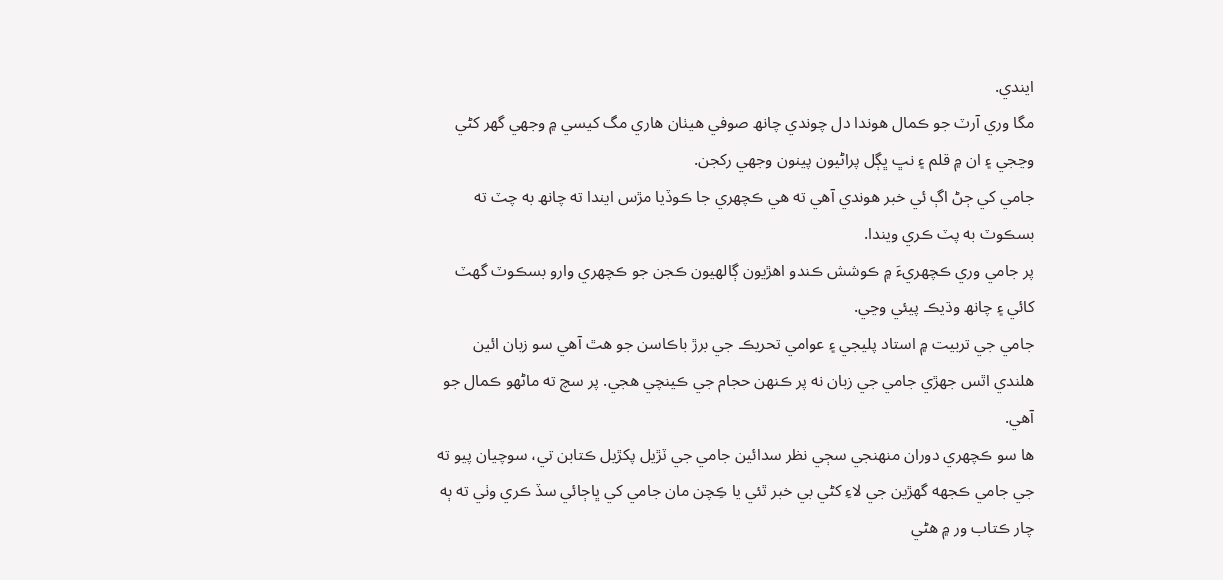ايندي.
مگا وري آرٽ جو ڪمال هوندا دل چوندي چانھ صوفي هيٺان هاري مگ کيسي ۾ وجهي گهر کڻي وڃجي ۽ ان ۾ قلم ۽ نڀ ڀڳل پراڻيون پينون وجهي رکجن.
جامي کي ڄڻ اڳ ئي خبر هوندي آهي ته هي ڪچهري جا ڪوڏيا مڙس ايندا ته چانھ به چٽ ته بسڪوٽ به پٽ ڪري ويندا.
پر جامي وري ڪچهريءَ ۾ ڪوشش ڪندو اهڙيون ڳالهيون ڪجن جو ڪچهري وارو بسڪوٽ گهٽ کائي ۽ چانھ وڌيڪ پيئي وڃي.
جامي جي تربيت ۾ استاد پليجي ۽ عوامي تحريڪ جي برڙ باڪاسن جو هٿ آهي سو زبان ائين هلندي اٿس جهڙي جامي جي زبان نه پر ڪنهن حجام جي ڪينچي هجي. پر سچ ته ماڻهو ڪمال جو آهي.
ها سو ڪچهري دوران منهنجي سڄي نظر سدائين جامي جي ٽڙيل پکڙيل ڪتابن تي، سوچيان پيو ته جي جامي ڪجهه گهڙين جي لاءِ کڻي بي خبر ٿئي يا ڪِچن مان جامي کي ڀاڄائي سڏ ڪري وٺي ته ٻه چار ڪتاب ور ۾ ھڻي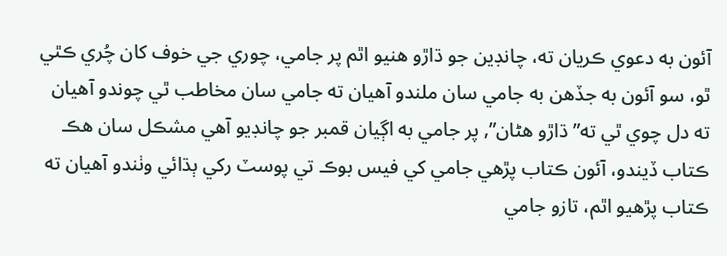آئون به دعوي ڪريان ته، چانڊين جو ڌاڙو هنيو اٿم پر جامي، چوري جي خوف کان چُري ڪٿي ٿو، سو آئون به جڏهن به جامي سان ملندو آهيان ته جامي سان مخاطب ٿي چوندو آهيان ته دل چوي ٿي ته” ڌاڙو هڻان”, پر جامي به اڳيان قمبر جو چانڊيو آهي مشڪل سان هڪ ڪتاب ڏيندو، آئون ڪتاب پڙهي جامي کي فيس بوڪ تي پوسٽ رکي ٻڌائي وٺندو آهيان ته ڪتاب پڙهيو اٿم، تازو جامي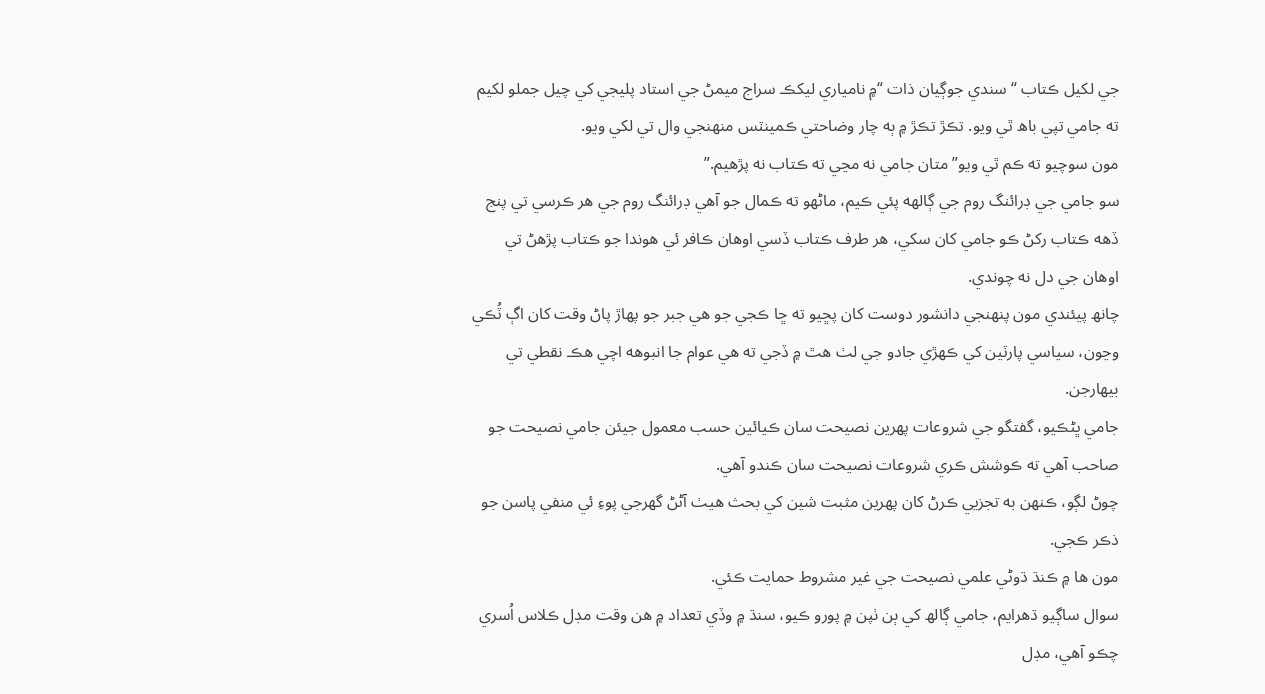جي لکيل ڪتاب “سندي جوڳيان ذات “۾ نامياري ليکڪ سراج ميمڻ جي استاد پليجي کي چيل جملو لکيم ته جامي تپي باھ ٿي ويو. تڪڙ تڪڙ ۾ ٻه چار وضاحتي ڪمينٽس منهنجي وال تي لکي ويو.
مون سوچيو ته ڪم ٿي ويو” متان جامي نه مڃي ته ڪتاب نه پڙهيم.”
سو جامي جي ڊرائنگ روم جي ڳالهه پئي ڪيم، ماڻهو ته ڪمال جو آهي ڊرائنگ روم جي هر ڪرسي تي پنج ڏهه ڪتاب رکڻ ڪو جامي کان سکي، هر طرف ڪتاب ڏسي اوهان ڪافر ئي هوندا جو ڪتاب پڙهڻ تي اوهان جي دل نه چوندي.
چانھ پيئندي مون پنهنجي دانشور دوست کان پڇيو ته ڇا ڪجي جو هي جبر جو پهاڙ پاڻ وقت کان اڳ ٽُڪي وڃون، سياسي پارٽين کي ڪهڙي جادو جي لٺ هٿ ۾ ڏجي ته هي عوام جا انبوهه اچي هڪ نقطي تي بيهارجن.
جامي ڀڻڪيو، گفتگو جي شروعات پهرين نصيحت سان ڪيائين حسب معمول جيئن جامي نصيحت جو صاحب آهي ته ڪوشش ڪري شروعات نصيحت سان ڪندو آهي.
چوڻ لڳو، ڪنهن به تجزيي ڪرڻ کان پهرين مثبت شين کي بحث هيٺ آڻڻ گهرجي پوءِ ئي منفي پاسن جو ذڪر ڪجي.
مون ها ۾ ڪنڌ ڌوڻي علمي نصيحت جي غير مشروط حمايت ڪئي.
سوال ساڳيو ڌهرايم، جامي ڳالھ کي ٻن ٺپن ۾ پورو ڪيو، سنڌ ۾ وڏي تعداد ۾ هن وقت مڊل ڪلاس اُسري چڪو آهي، مڊل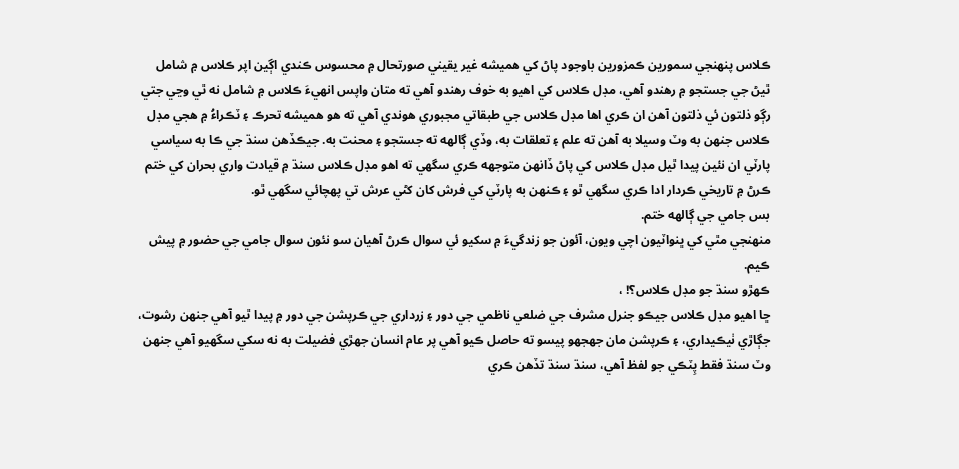ڪلاس پنهنجي سمورين ڪمزورين باوجود پاڻ کي هميشه غير يقيني صورتحال ۾ محسوس ڪندي اڳين اپر ڪلاس ۾ شامل ٿيڻ جي جستجو ۾ رهندو آهي، مڊل ڪلاس کي اهيو به خوف رهندو آهي ته متان واپس انهيءَ ڪلاس ۾ شامل نه ٿي وڃي جتي رڳو ذلتون ئي ذلتون آھن ان ڪري اها مڊل ڪلاس جي طبقاتي مجبوري هوندي آهي ته هو هميشه تحرڪ ۽ ٽڪراءُ ۾ هجي مڊل ڪلاس جنهن به وٽ وسيلا به آھن ته علم ۽ تعلقات به، وڏي ڳالهه ته جستجو ۽ محنت به. جيڪڏهن سنڌ جي ڪا به سياسي پارٽي ان نئين پيدا ٿيل مڊل ڪلاس کي پاڻ ڏانهن متوجهه ڪري سگهي ته اهو مڊل ڪلاس سنڌ ۾ قيادت واري بحران کي ختم ڪرڻ ۾ تاريخي ڪردار ادا ڪري سگهي ٿو ۽ ڪنهن به پارٽي کي فرش کان کڻي عرش تي پهچائي سگهي ٿو.
بس جامي جي ڳالهه ختم.
منهنجي مٿي کي ڀنواٽيون اچي ويون، آئون جو زندگيءَ ۾ سکيو ئي سوال ڪرڻ آهيان سو نئون سوال جامي جي حضور ۾ پيش ڪيم.
ڪهڙو سنڌ جو مڊل ڪلاس؟! ،
ڇا اهيو مڊل ڪلاس جيڪو جنرل مشرف جي ضلعي ناظمي جي دور ۽ زرداري جي ڪرپشن جي دور ۾ پيدا ٿيو آهي جنهن رشوت، جڳاڙي ٺيڪيداري، ۽ ڪرپشن مان جھجھو پيسو ته حاصل ڪيو آهي پر عام انسان جهڙي فضيلت به نه سکي سگهيو آهي جنهن وٽ سنڌ فقط پِٽڪي جو لفظ آهي، سنڌ سنڌ تڏهن ڪري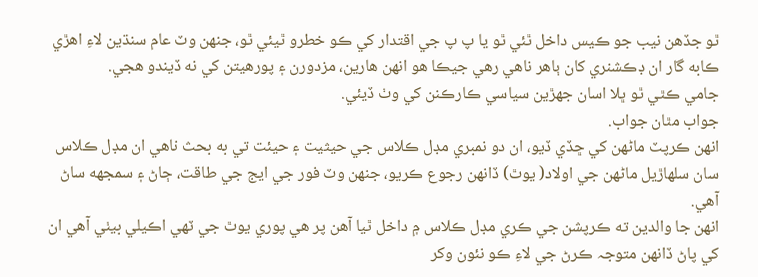ٿو جڏهن نيب جو ڪيس داخل ٿئي ٿو يا پ پ جي اقتدار کي ڪو خطرو ٿيئي ٿو، جنهن وٽ عام سنڌين لاءِ اهڙي ڪابه گار ان ڊڪشنري کان ٻاهر ناهي رهي جيڪا هو انهن هارين، مزدورن ۽ پورهيتن کي نه ڏيندو هجي.
جامي ڪٿي ٿو ڀلا اسان جهڙين سياسي ڪارڪنن کي وٺ ڏيئي.
جواب مٿان جواب.
انهن ڪرپٽ ماڻهن کي ڇڏي ڏيو، ان دو نمبري مڊل ڪلاس جي حيثيت ۽ حيئت تي به بحث ناهي ان مڊل ڪلاس سان سلهاڙيل ماڻهن جي اولاد( يوٿ) ڏانهن رجوع ڪريو، جنهن وٽ فور جي ايج جي طاقت، ڄاڻ ۽ سمجهه ساڻ آهي.
انهن جا والدين ته ڪرپشن جي ڪري مڊل ڪلاس ۾ داخل ٿيا آهن پر هي پوري يوٿ جي ٽهي اڪيلي بيٺي آهي ان کي پاڻ ڏانهن متوجہ ڪرڻ جي لاءِ ڪو نئون وکر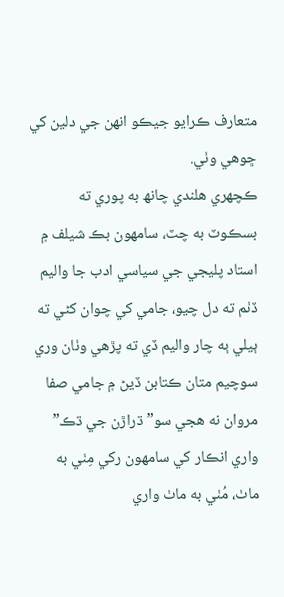متعارف ڪرايو جيڪو انهن جي دلين کي ڇوهي وٺي.
ڪچهري هلندي چانھ به پوري ته بسڪوٽ به چٽ، سامهون بڪ شيلف ۾ استاد پليجي جي سياسي ادب جا واليم ڏٺم ته دل چيو، جامي کي چوان کڻي ته ٻيلي ٻه چار واليم ڏي ته پڙهي وٺان وري سوچيم متان ڪتابن ڏيڻ ۾ جامي صفا مروان نه هجي سو” ڌراڙن جي ڌڪ” واري انڪار کي سامهون رکي مِٺي به ماٺ، مُٺي به ماٺ واري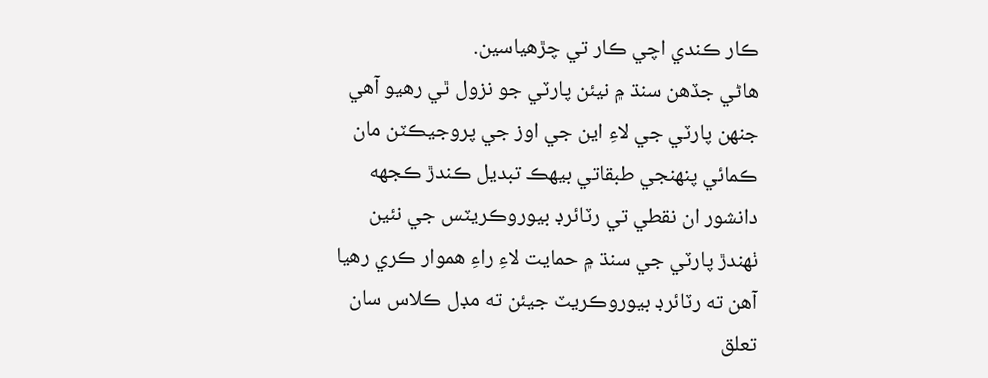ڪار ڪندي اچي ڪار تي چڙهياسين.
هاڻي جڏهن سنڌ ۾ نيئن پارٽي جو نزول ٿي رهيو آهي جنهن پارٽي جي لاءِ اين جي اوز جي پروجيڪٽن مان ڪمائي پنهنجي طبقاتي بيهڪ تبديل ڪندڙ ڪجهه دانشور ان نقطي تي رٽائرڊ بيوروڪريٽس جي نئين ٺهندڙ پارٽي جي سنڌ ۾ حمايت لاءِ راءِ هموار ڪري رهيا آهن ته رٽائرڊ بيوروڪريٽ جيئن ته مڊل ڪلاس سان تعلق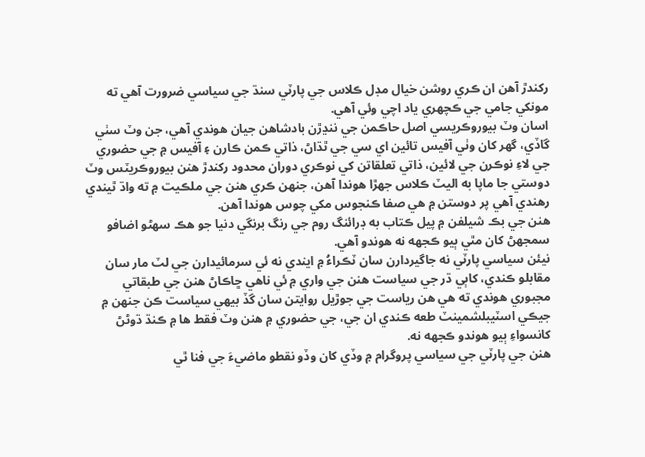رکندڙ آهن ان ڪري روشن خيال مڊل ڪلاس جي پارٽي سنڌ جي سياسي ضرورت آهي ته مونکي جامي جي ڪچهري ياد اچي وئي آهي.
اسان وٽ بيوروڪريسي اصل حاڪمن جي ننڍڙن بادشاهن جيان هوندي آهي، جن وٽ سٺي گاڏي، گهر کان وٺي آفيس تائين اي سي جي ٿڌاڻ، ذاتي ڪمن ڪارن ۽ آفيس ۾ جي حضوري جي لاءِ نوڪرن جي لائين، ذاتي تعلقاتن کي نوڪري دوران محدود رکندڙ هنن بيوروڪريٽس وٽ دوستي جا ماپا به اليٽ ڪلاس جهڙا هوندا آهن، جنهن ڪري هنن جي ملڪيت ۾ ته واڌ ٿيندي رهندي آهي پر دوستن ۾ هي صفا ڪنجوس مکي چوس هوندا آھن.
هنن جي بڪ شيلفن ۾ پيل ڪتاب به ڊرائنگ روم جي رنگ برنگي دنيا جو هڪ سهڻو اضافو سمجهڻ کان مٿي ٻيو ڪجهه نه هوندو آهي.
نيئن سياسي پارٽي نه جاگيردارن سان ٽڪراءُ ۾ ايندي نه ئي سرمائيدارن جي لٽ مار سان مقابلو ڪندي، کاٻي ڌر جي سياست هنن جي واري ۾ ئي ناهي ڇاڪاڻ هنن جي طبقاتي مجبوري هوندي ته هي هن رياست جي جوڙيل روايتن سان گڏ بيهي سياست ڪن جنھن ۾ جيڪي اسٽيبلشمينٽ طعه ڪندي ان جي، جي حضوري ۾ هنن وٽ فقط ها ۾ ڪنڌ ڌوڻڻ کانسواءِ ٻيو هوندو ڪجهه نه.
هنن جي پارٽي جي سياسي پروگرام ۾ وڏي کان وڏو نقطو ماضيءَ جي فنا ٿي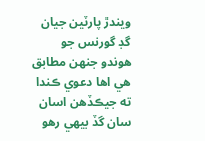ويندڙ پارٽين جيان گڊ گورنس جو هوندو جنهن مطابق هي اها دعوي ڪندا ته جيڪڏهن اسان سان گڏ بيهي رهو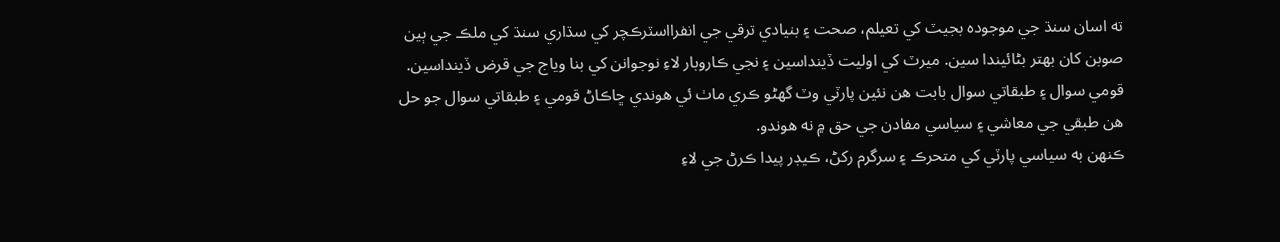ته اسان سنڌ جي موجوده بجيٽ کي تعيلم، صحت ۽ بنيادي ترقي جي انفرااسٽرڪچر کي سڌاري سنڌ کي ملڪ جي ٻين صوبن کان بهتر بڻائيندا سين. ميرٽ کي اوليت ڏينداسين ۽ نجي ڪاروبار لاءِ نوجوانن کي بنا وياج جي قرض ڏينداسين.
قومي سوال ۽ طبقاتي سوال بابت هن نئين پارٽي وٽ گهڻو ڪري ماٺ ئي هوندي ڇاڪاڻ قومي ۽ طبقاتي سوال جو حل هن طبقي جي معاشي ۽ سياسي مفادن جي حق ۾ نه هوندو.
ڪنهن به سياسي پارٽي کي متحرڪ ۽ سرگرم رکڻ، ڪيڊر پيدا ڪرڻ جي لاءِ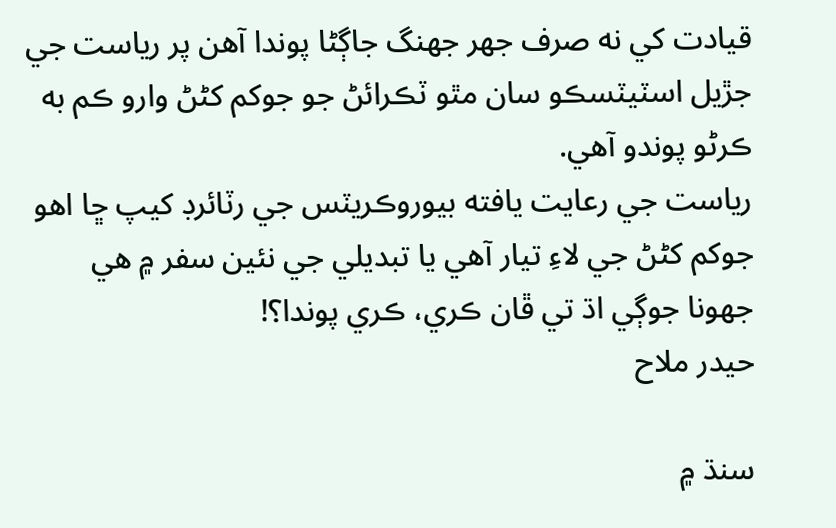قيادت کي نه صرف جھر جهنگ جاڳڻا پوندا آهن پر رياست جي جڙيل اسٽيٽسڪو سان مٿو ٽڪرائڻ جو جوکم کڻڻ وارو ڪم به ڪرڻو پوندو آهي.
رياست جي رعايت يافته بيوروڪريٽس جي رٽائرڊ کيپ ڇا اهو جوکم کڻڻ جي لاءِ تيار آهي يا تبديلي جي نئين سفر ۾ هي جهونا جوڳي اڌ تي ڦان ڪري، ڪري پوندا؟!
حيدر ملاح

سنڌ ۾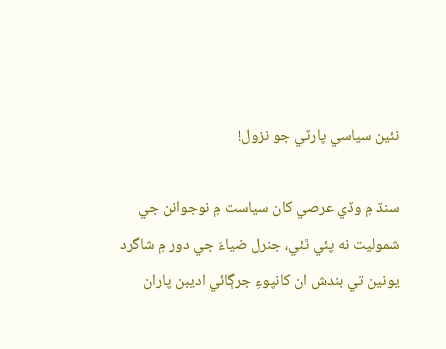نئين سياسي پارٽي جو نزول!

سنڌ ۾ وڏي عرصي کان سياست ۾ نوجوانن جي شموليت نه پئي ٿئي، جنرل ضياءَ جي دور ۾ شاگرد يونين تي بندش ان کانپوءِ جرڳائي اديبن پاران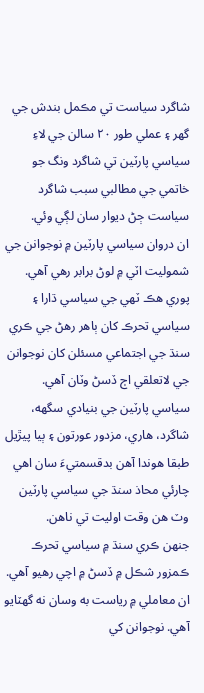شاگرد سياست تي مڪمل بندش جي گهر ۽ عملي طور ٢٠ سالن جي لاءِ سياسي پارٽين تي شاگرد ونگ جو خاتمي جي مطالبي سبب شاگرد سياست ڄڻ ديوار سان لڳي وئي.
ان دروان سياسي پارٽين ۾ نوجوانن جي شموليت اٽي ۾ لوڻ برابر رهي آهي.
پوري هڪ ٽهي جي سياسي ڌارا ۽ سياسي تحرڪ کان ٻاهر رهڻ جي ڪري سنڌ جي اجتماعي مسئلن کان نوجوانن جي لاتعلقي اڄ ڏسڻ وٽان آهي.
سياسي پارٽين جي بنيادي سگهه، شاگرد، هاري، مزدور عورتون ۽ ٻيا پيڙيل طبقا هوندا آهن بدقسمتيءَ سان اهي چارئي محاذ سنڌ جي سياسي پارٽين وٽ هن وقت اوليت تي ناهن.
جنهن ڪري سنڌ ۾ سياسي تحرڪ ڪمزور شڪل ۾ ڏسڻ ۾ اچي رهيو آهي.
ان معاملي ۾ رياست به وسان نه گهٽايو آهي. نوجوانن کي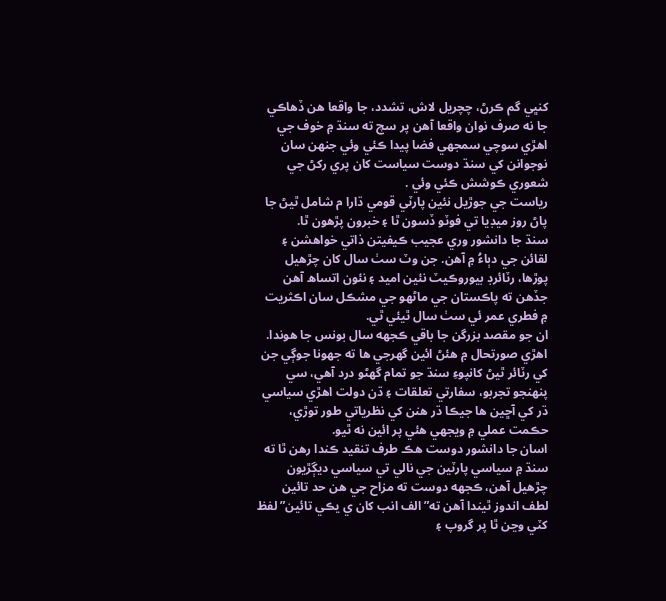کنڀي گم ڪرڻ، چچريل لاش، تشدد، جا واقعا هن ڏھاڪي جا نه صرف نوان واقعا آهن پر سچ ته سنڌ ۾ خوف جي اهڙي سوچي سمجهي فضا پيدا ڪئي وئي جنهن سان نوجوانن کي سنڌ دوست سياست کان پري رکڻ جي شعوري ڪوشش ڪئي وئي .
رياست جي جوڙيل نئين پارٽي قومي ڌارا م شامل ٿيڻ جا پاڻ روز ميڊيا تي فوٽو ڏسون ٿا ۽ خبرون پڙهون ٿا.
سنڌ جا دانشور وري عجيب ڪيفيتن ذاتي خواهشن ۽ لقائن جي دٻاءُ ۾ آهن. جن وٽ سٺ سال کان چڙهيل پوڙها، رٽائرڊ بيوروڪيٽ نئين اميد ۽ نئون اتساھ آهن جڏهن ته پاڪستان جي ماڻهو جي مشڪل سان اڪثريت ۾ فطري عمر ئي سٺ سال ٿيئي ٿي.
ان جو مقصد بزرگن جا باقي ڪجهه سال بونس جا هوندا.
اهڙي صورتحال ۾ هئڻ ائين گهرجي ها ته جهونا جوڳي جن کي رٽائر ٿيڻ کانپوءِ سنڌ جو تمام گهڻو درد آهي، سي پنهنجو تجربو، سفارتي تعلقات ۽ ڌن دولت اهڙي سياسي ڌر کي آڇين ها جيڪا ڌر هنن کي نظرياتي طور توڙي، حڪمت عملي ۾ ويجهي هئي پر ائين نه ٿيو.
اسان جا دانشور دوست هڪ طرف تنقيد ڪندا رهن ٿا ته سنڌ ۾ سياسي پارٽين جي نالي تي سياسي ديڳڙيون چڙهيل آهن، ڪجهه دوست ته مزاح جي هن حد تائين لطف اندوز ٿيندا آهن ته” الف انب کان ي يڪي تائين” لفظ کٽي وڃن ٿا پر گروپ ۽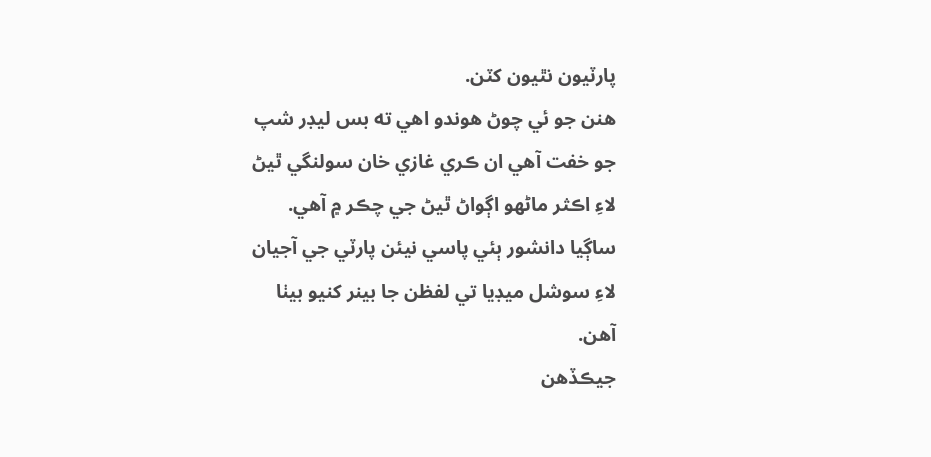پارٽيون نٿيون کٽن.
هنن جو ئي چوڻ هوندو اهي ته بس ليڊر شپ جو خفت آهي ان ڪري غازي خان سولنگي ٿيڻ لاءِ اڪثر ماڻهو اڳواڻ ٿيڻ جي چڪر ۾ آهي.
ساڳيا دانشور ٻئي پاسي نيئن پارٽي جي آجيان لاءِ سوشل ميڊيا تي لفظن جا بينر کنيو بيٺا آهن.
جيڪڏهن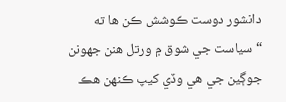دانشور دوست ڪوشش ڪن ها ته “سياست جي شوق ۾ ورتل هنن جهونن جوڳين جي هي وڏي کيپ ڪنھن ھڪ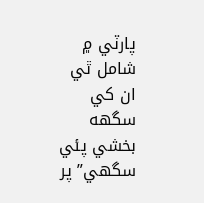پارٽي ۾ شامل ٿي ان کي سگهه بخشي پئي سگهي” پر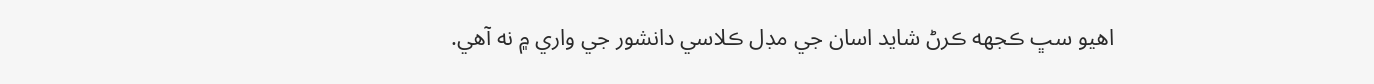اهيو سڀ ڪجهه ڪرڻ شايد اسان جي مڊل ڪلاسي دانشور جي واري ۾ نه آهي.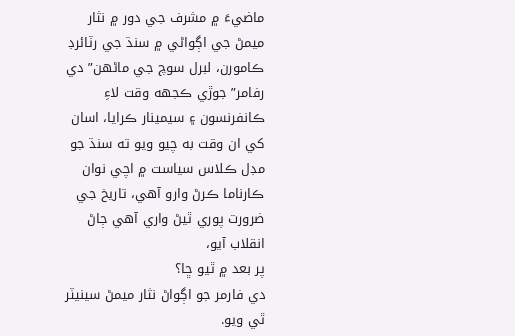ماضيءَ ۾ مشرف جي دور ۾ نثار ميمڻ جي اڳواڻي ۾ سنڌ جي رٽائرڊ ڪامورن، لبرل سوچ جي ماڻهن” دي رفامر” جوڙي ڪجهه وقت لاءِ ڪانفرنسون ۽ سيمينار ڪرايا، اسان کي ان وقت به چيو ويو ته سنڌ جو مڊل ڪلاس سياست ۾ اچي نوان ڪارناما ڪرڻ وارو آهي، تاريخ جي ضرورت پوري ٿيڻ واري آهي ڄاڻ انقلاب آيو،
پر بعد ۾ ٿيو ڇا؟
دي فارمر جو اڳواڻ نثار ميمڻ سينيٽر ٿي ويو.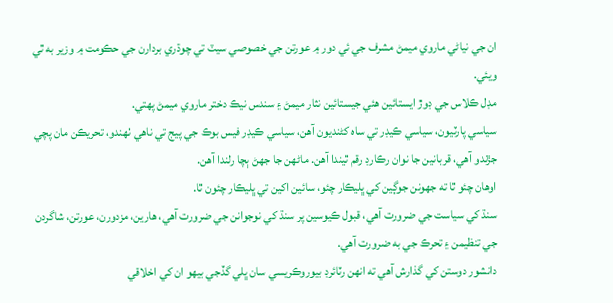ان جي نياڻي ماروي ميمڻ مشرف جي ئي دور ۾ عورتن جي خصوصي سيٽ تي چوڌري بردارن جي حڪومت ۾ وزير به ٿي ويئي.
مڊل ڪلاس جي ڊوڙ ايستائين هئي جيستائين نثار ميمڻ ۽ سندس نيڪ دختر ماروي ميمڻ پهتي.
سياسي پارٽيون، سياسي ڪيڊر تي ساه کڻنديون آهن، سياسي ڪيڊر فيس بوڪ جي پيج تي ناهي ٺهندو، تحريڪن مان پچي جڙندو آهي، قربانين جا نوان رڪارڊ رقم ٿيندا آهن. ماڻهن جا جهڻ ٻچا رلندا آهن.
اوهان چئو ٿا ته جهونن جوڳين کي ڀليڪار چئو، سائين اکين تي ڀليڪار چئون ٿا.
سنڌ کي سياست جي ضرورت آهي، قبول ڪيوسين پر سنڌ کي نوجوانن جي ضرورت آهي، هارين، مزدورن، عورتن، شاگردن جي تنظيمن ۽ تحرڪ جي به ضرورت آهي.
دانشور دوستن کي گذارش آهي ته انهن رٽائرڊ بيوروڪريسي سان ڀلي گڏجي بيهو ان کي اخلاقي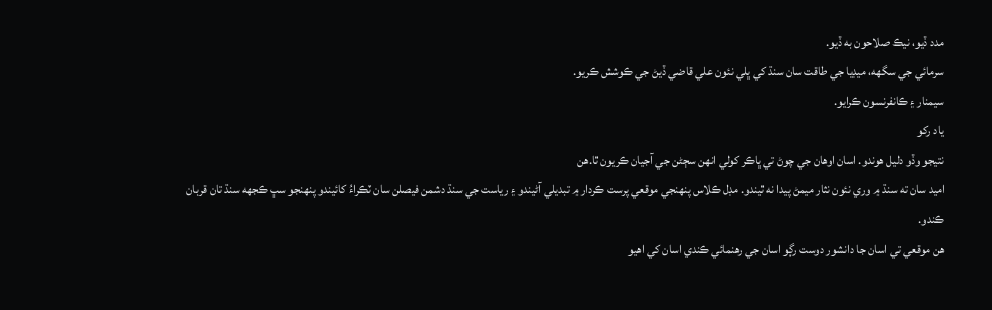مدد ڏيو، نيڪ صلاحون به ڏيو.
سرمائي جي سگهه، ميڊيا جي طاقت سان سنڌ کي ڀلي نئون علي قاضي ڏيڻ جي ڪوشش ڪريو.
سيمنار ۽ ڪانفرنسون ڪرايو.
ياد رکو
نتيجو وڏو دليل هوندو. اسان اوهان جي چوڻ تي ڀاڪر کولي انهن سڄڻن جي آجيان ڪريون ٿا.هن
اميد سان ته سنڌ ۾ وري نئون نثار ميمڻ پيدا نه ٿيندو. مڊل ڪلاس پنهنجي موقعي پرست ڪردار ۾ تبديلي آڻيندو ۽ رياست جي سنڌ دشمن فيصلن سان ٽڪراءُ کائيندو پنهنجو سڀ ڪجهه سنڌ تان قربان ڪندو.
هن موقعي تي اسان جا دانشور دوست رڳو اسان جي رهنمائي ڪندي اسان کي اهيو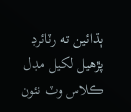ٻڌائين ته رٽائرڊ پڙهيل لکيل مڊل ڪلاس وٽ نئون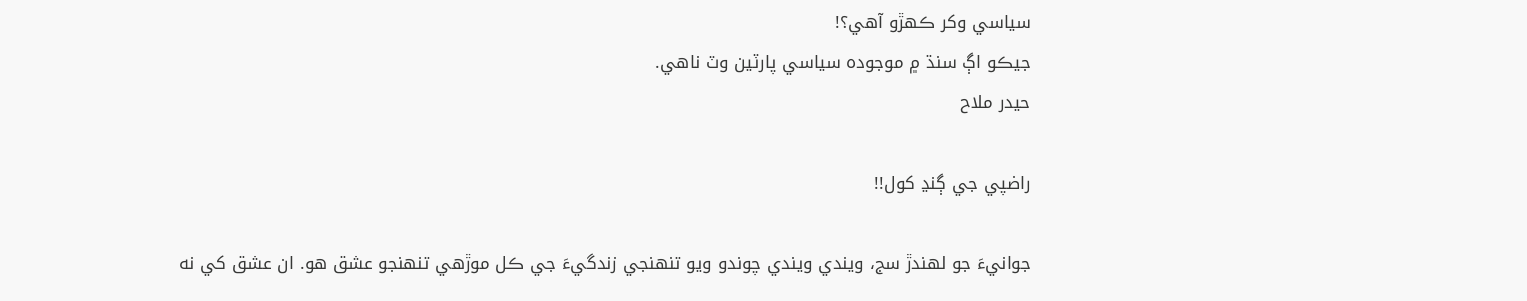سياسي وکر ڪهڙو آهي؟!
جيڪو اڳ سنڌ ۾ موجوده سياسي پارٽين وٽ ناهي.
حيدر ملاح

راضپي جي ڳنڍ کول!!

جوانيءَ جو لهندڙ سج، ويندي ويندي چوندو ويو تنهنجي زندگيءَ جي ڪل موڙهي تنهنجو عشق هو. ان عشق کي نه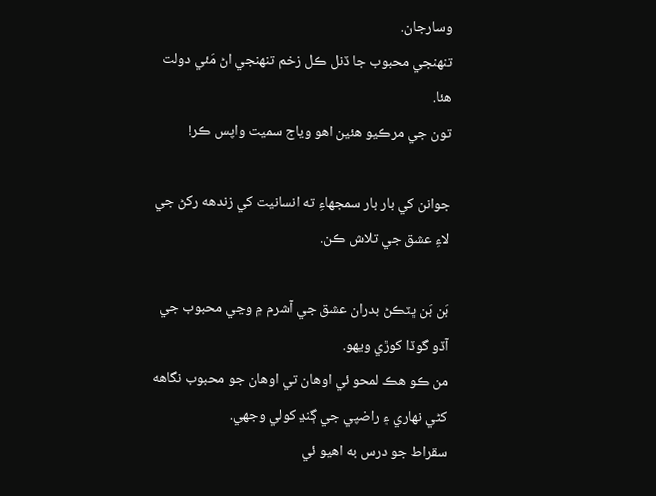وسارجان.
تنهنجي محبوب جا ڏنل ڪل زخم تنهنجي اڻ مَئي دولت هئا.
تون جي مرڪيو هئين اهو وياج سميت واپس ڪر!

جوانن کي بار بار سمجهاءِ ته انسانيت کي زندهه رکڻ جي لاءِ عشق جي تلاش ڪن.

بَن بَن ڀٽڪڻ بدران عشق جي آشرم ۾ وڃي محبوب جي آڏو گوڏا کوڙي ويهو.
من ڪو هڪ لمحو ئي اوهان تي اوهان جو محبوب نگاهه کڻي نهاري ۽ راضپي جي ڳنڍ کولي وجهي.
سقراط جو درس به اهيو ئي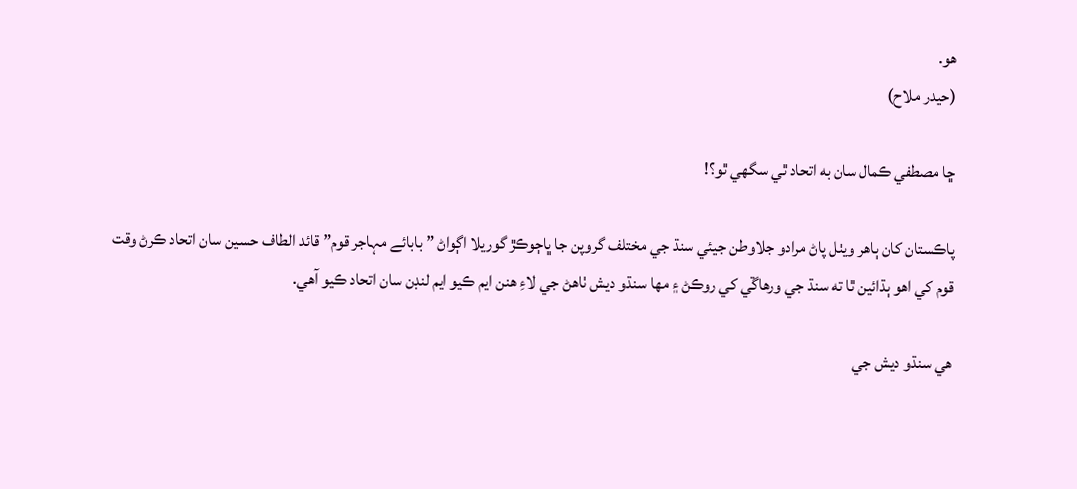هو.
(حيدر ملاح)

ڇا مصطفي ڪمال سان به اتحاد ٿي سگهي ٿو؟!

پاڪستان کان ٻاهر ويٺل پاڻ مرادو جلاوطن جيئي سنڌ جي مختلف گروپن جا ڀاڄوڪڙ گوريلا اڳواڻ ” بابائے مہاجر قوم” قائد الطاف حسین سان اتحاد ڪرڻ وقت قوم کي اهو ٻڌائين ٿا ته سنڌ جي ورهاڱي کي روڪڻ ۽ مها سنڌو ديش ٺاهڻ جي لاءِ هنن ايم ڪيو ايم لنڊن سان اتحاد ڪيو آهي.

هي سنڌو ديش جي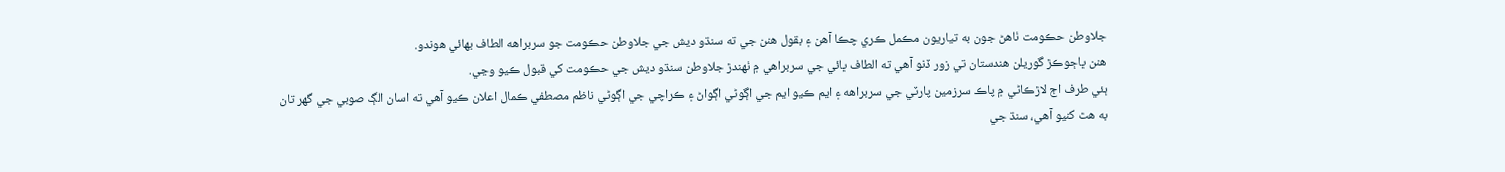جلاوطن حڪومت ٺاهڻ جون به تياريون مڪمل ڪري چڪا آهن ۽ بقول هنن جي ته سنڌو ديش جي جلاوطن حڪومت جو سربراهه الطاف بهائي هوندو.
هنن ڀاڄوڪڙ گوريلن هندستان تي زور ڏنو آهي ته الطاف ڀائي جي سربراهي ۾ ٺهندڙ جلاوطن سنڌو ديش جي حڪومت کي قبول ڪيو وڃي.
ٻئي طرف اڄ لاڙڪاڻي ۾ پاڪ سرزمين پارٽي جي سربراهه ۽ ايم ڪيو ايم جي اڳوڻي اڳواڻ ۽ ڪراچي جي اڳوڻي ناظم مصطفي ڪمال اعلان ڪيو آهي ته اسان الڳ صوبي جي گهر تان به هٿ کنيو آهي، سنڌ جي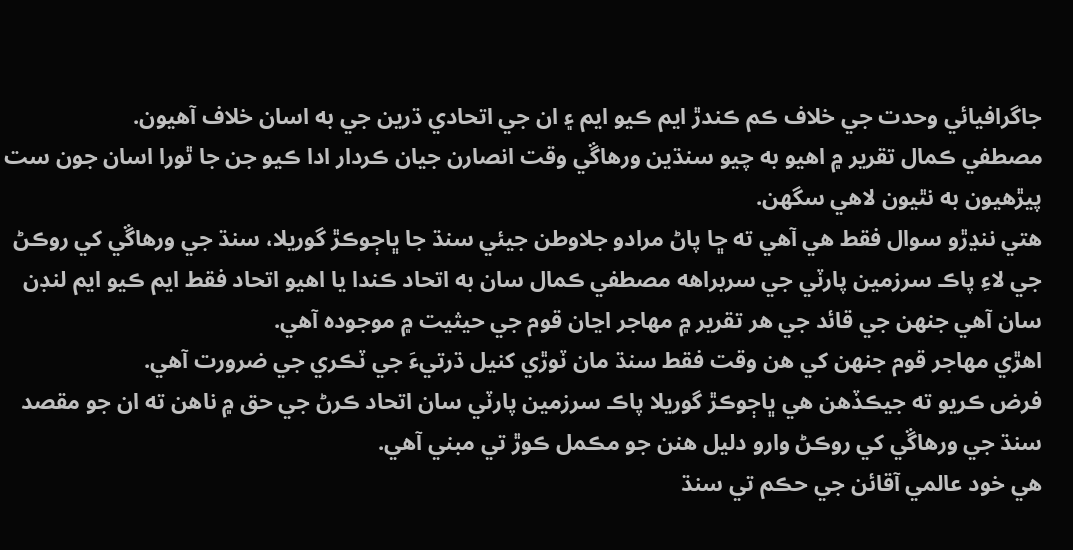جاگرافيائي وحدت جي خلاف ڪم ڪندڙ ايم ڪيو ايم ۽ ان جي اتحادي ڌرين جي به اسان خلاف آهيون.
مصطفي ڪمال تقرير ۾ اهيو به چيو سنڌين ورهاڱي وقت انصارن جيان ڪردار ادا ڪيو جن جا ٿورا اسان جون ست پيڙهيون به نٿيون لاهي سگهن.
هتي ننڍڙو سوال فقط هي آهي ته ڇا پاڻ مرادو جلاوطن جيئي سنڌ جا ڀاڄوڪڙ گوريلا، سنڌ جي ورهاڱي کي روڪڻ جي لاءِ پاڪ سرزمين پارٽي جي سربراهه مصطفي ڪمال سان به اتحاد ڪندا يا اهيو اتحاد فقط ايم ڪيو ايم لنڊن سان آهي جنهن جي قائد جي هر تقرير ۾ مهاجر اڃان قوم جي حيثيت ۾ موجوده آهي.
اهڙي مهاجر قوم جنهن کي هن وقت فقط سنڌ مان ٽوڙي کنيل ڌرتيءَ جي ٽڪري جي ضرورت آهي.
فرض ڪريو ته جيڪڏهن هي ڀاڄوڪڙ گوريلا پاڪ سرزمين پارٽي سان اتحاد ڪرڻ جي حق ۾ ناهن ته ان جو مقصد سنڌ جي ورهاڱي کي روڪڻ وارو دليل هنن جو مڪمل ڪوڙ تي مبني آهي.
هي خود عالمي آقائن جي حڪم تي سنڌ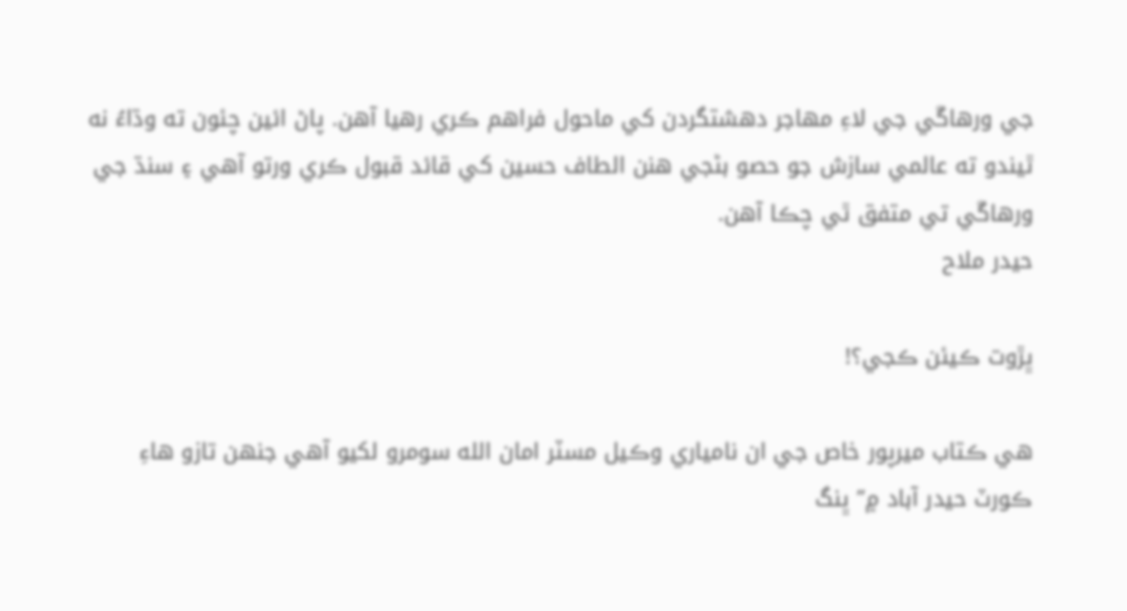جي ورهاڱي جي لاءِ مهاجر دهشتگردن کي ماحول فراهم ڪري رهيا آهن. پاڻ ائين چئون ته وڌاءُ نه ٿيندو ته عالمي سازش جو حصو بڻجي هنن الطاف حسين کي قائد قبول ڪري ورتو آهي ۽ سنڌ جي ورهاڱي تي متفق ٿي چڪا آهن.
حيدر ملاح

ڀڙوت ڪيئن ڪجي؟!

هي ڪتاب ميرپور خاص جي ان نامياري وڪيل مسٽر امان الله سومرو لکيو آهي جنهن تازو هاءِ ڪورٽ حيدر آباد ۾” ڀنگ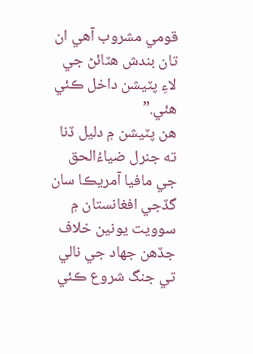قومي مشروب آهي ان تان بندش هٽائڻ جي لاءِ پٽيشن داخل ڪئي هئي.”
هن پٽيشن ۾ دليل ڏنا ته جنرل ضياءُالحق جي مافيا آمريڪا سان گڏجي افغانستان ۾ سوويت يونين خلاف جڏهن جهاد جي نالي تي جنگ شروع ڪئي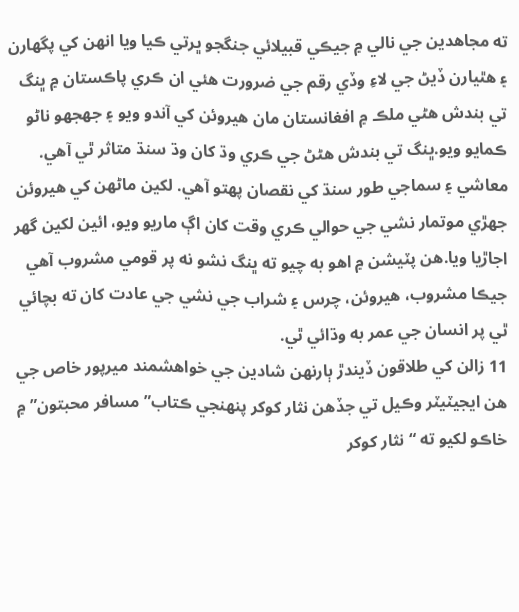ته مجاهدين جي نالي ۾ جيڪي قبيلائي جنگجو ڀرتي ڪيا ويا انهن کي پگهارن ۽ هٿيارن ڏيڻ جي لاءِ وڏي رقم جي ضرورت هئي ان ڪري پاڪستان ۾ ڀنگ تي بندش هڻي ملڪ ۾ افغانستان مان هيروئن کي آندو ويو ۽ جھجھو ناڻو ڪمايو ويو.ڀنگ تي بندش هڻڻ جي ڪري وڌ کان وڌ سنڌ متاثر ٿي آهي. معاشي ۽ سماجي طور سنڌ کي نقصان پهتو آهي. لکين ماڻهن کي هيروئن جهڙي موتمار نشي جي حوالي ڪري وقت کان اڳ ماريو ويو، ائين لکين گهر اجاڙيا ويا.هن پٽيشن ۾ اهو به چيو ته ڀنگ نشو نه پر قومي مشروب آهي جيڪا مشروب، هيروئن، چرس ۽ شراب جي نشي جي عادت کان ته بچائي ٿي پر انسان جي عمر به وڌائي ٿي.
11 زالن کي طلاقون ڏيندڙ ٻارنهن شادين جي خواهشمند ميرپور خاص جي هن ايجيٽيٽر وڪيل تي جڏهن نثار کوکر پنهنجي ڪتاب” مسافر محبتون” ۾ خاڪو لکيو ته “نثار کوکر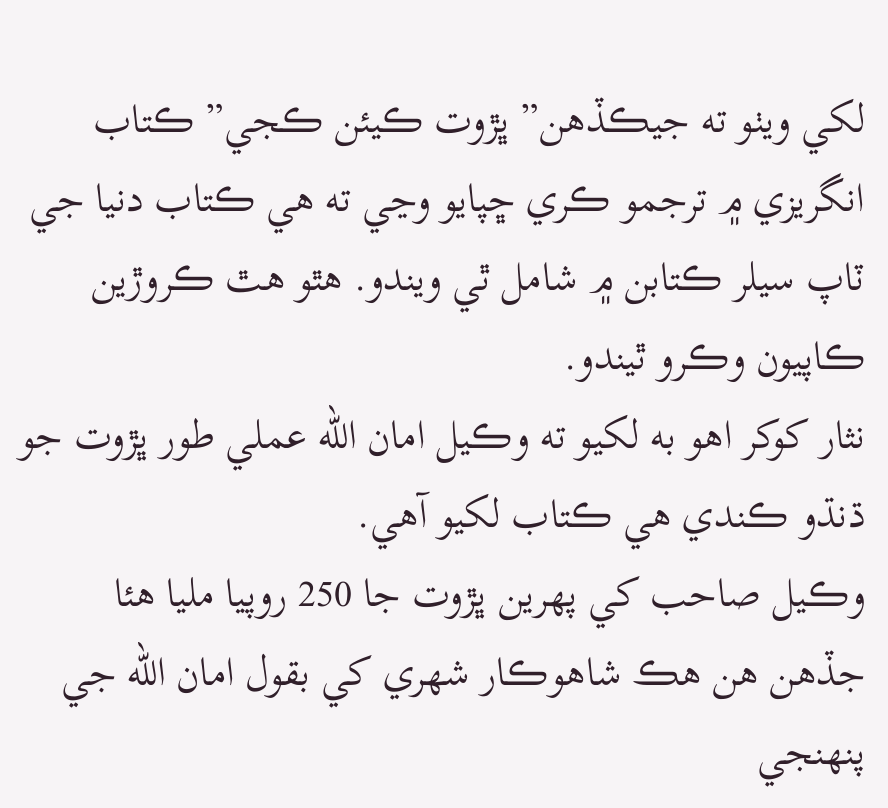لکي ويٺو ته جيڪڏهن” ڀڙوت ڪيئن ڪجي” ڪتاب انگريزي ۾ ترجمو ڪري ڇپايو وڃي ته هي ڪتاب دنيا جي ٽاپ سيلر ڪتابن ۾ شامل ٿي ويندو. هٿو هٿ ڪروڙين ڪاپيون وڪرو ٿيندو.
نثار کوکر اهو به لکيو ته وڪيل امان الله عملي طور ڀڙوت جو ڌنڌو ڪندي هي ڪتاب لکيو آهي.
وڪيل صاحب کي پهرين ڀڙوت جا 250 روپيا مليا هئا جڏهن هن هڪ شاهوڪار شهري کي بقول امان الله جي پنهنجي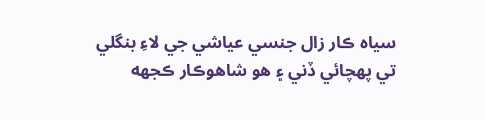سياه ڪار زال جنسي عياشي جي لاءِ بنگلي تي پهچائي ڏني ۽ هو شاهوڪار ڪجهه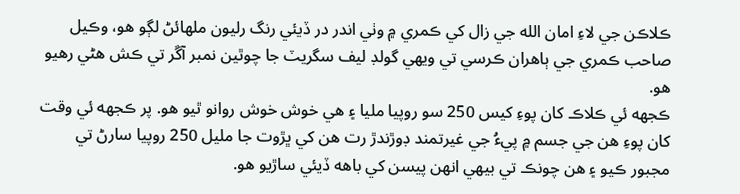ڪلاڪن جي لاءِ امان الله جي زال کي ڪمري ۾ وٺي اندر در ڏيئي رنگ رليون ملهائڻ لڳو هو، وڪيل صاحب ڪمري جي ٻاهران ڪرسي تي ويهي گولڊ ليف سگريٽ جا چوٿين نمبر آڱر تي ڪش هڻي رهيو هو.
ڪجهه ئي ڪلاڪ کان پوءِ کيس 250 سو روپيا مليا ۽ هي خوش خوش روانو ٿيو هو. پر ڪجهه ئي وقت کان پوءِ هن جي جسم ۾ پيءُ جي غيرتمند ڊوڙندڙ رت هن کي ڀڙوت جا مليل 250 روپيا سارڻ تي مجبور ڪيو ۽ هن چونڪ تي بيهي انهن پيسن کي باهه ڏيئي ساڙيو هو.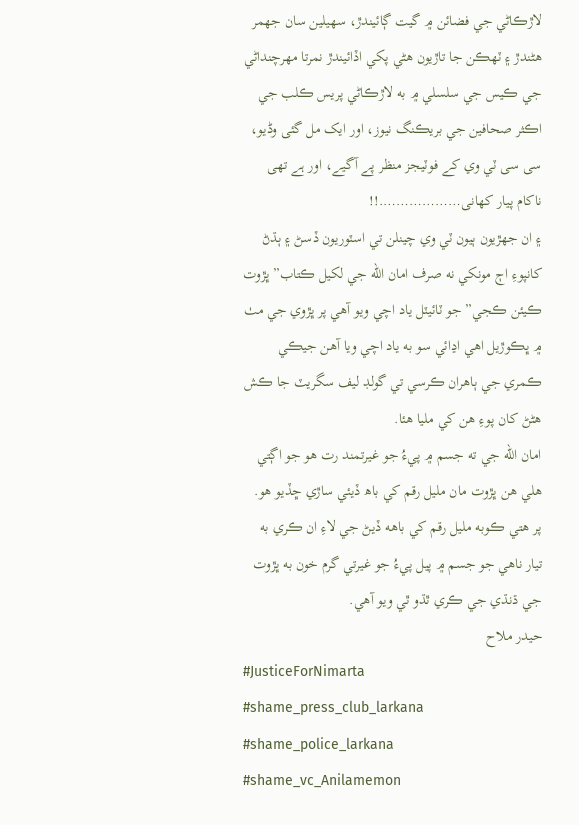لاڙڪاڻي جي فضائن ۾ گيت ڳائيندڙ، سهيلين سان جهمر هڻندڙ ۽ ٽهڪن جا تاڙيون هڻي پکي اڏائيندڙ نمرتا مهرچنداڻي جي ڪيس جي سلسلي ۾ به لاڙڪاڻي پريس ڪلب جي اڪثر صحافين جي بريڪنگ نيوز، اور ایک مل گئی وڈیو، سی سی ٽي وي کے فوٽيجز منظر پے آگیے، اور ہے تھی ناکام پیار کھانی……………….!!
۽ ان جهڙيون ٻيون ٽي وي چينلن تي اسٽوريون ڏسڻ ۽ ٻڌڻ کانپوءِ اڄ مونکي نه صرف امان الله جي لکيل ڪتاب” ڀڙوت ڪيئن ڪجي” جو ٽائيٽل ياد اچي ويو آهي پر ڀڙوي جي مٺ ۾ ڀڪوڙيل اهي اڍائي سو به ياد اچي ويا آهن جيڪي ڪمري جي ٻاهران ڪرسي تي گولڊ ليف سگريٽ جا ڪش هڻڻ کان پوءِ هن کي مليا هئا.
امان الله جي ته جسم ۾ پيءُ جو غيرتمند رت هو جو اڳتي هلي هن ڀڙوت مان مليل رقم کي باھ ڏيئي ساڙي ڇڏيو هو.
پر هتي ڪوبه مليل رقم کي باهه ڏيڻ جي لاءِ ان ڪري به تيار ناهي جو جسم ۾ پيل پيءُ جو غيرتي گرم خون به ڀڙوت جي ڌنڌي جي ڪري ٿڌو ٿي ويو آهي.
حيدر ملاح
#JusticeForNimarta
#shame_press_club_larkana
#shame_police_larkana
#shame_vc_Anilamemon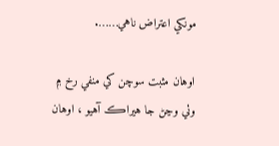مونکي اعتراض ناهي…….

اوهان مثبت سوچن کي منفي رخ ۾ وٺي وڃڻ جا هيراڪ آهيو ، اوهان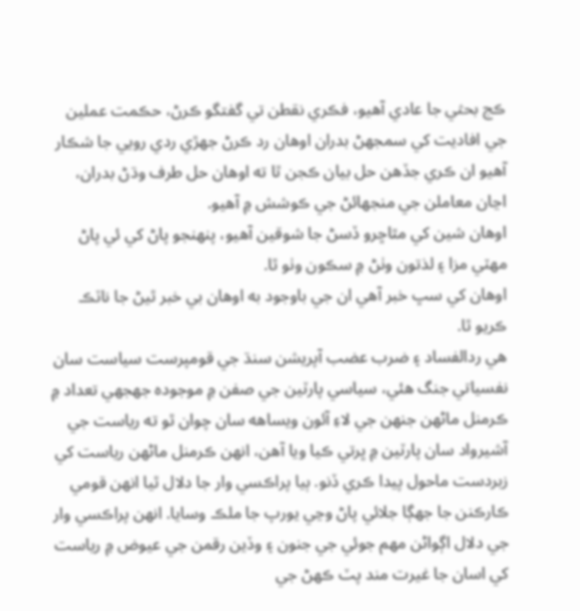ڪج بحثي جا عادي آهيو، فڪري نقطن تي گفتگو ڪرڻ، حڪمت عملين جي افاديت کي سمجهڻ بدران اوهان رد ڪرڻ جهڙي ردي رويي جا شڪار آهيو ان ڪري جڏھن حل بيان ڪجن ٿا ته اوهان حل طرف وڌڻ بدران، اڃان معاملن جي منجهائڻ جي ڪوشش ۾ آهيو.
اوهان شين کي مٿاڇرو ڏسڻ جا شوقين آهيو، پنهنجو پاڻ کي ئي پاڻ مهٽي مزا ۽ لذتون وٺڻ ۾ سڪون وٺو ٿا.
اوهان کي سڀ خبر آهي ان جي باوجود به اوهان بي خبر ٿيڻ جا ناٽڪ ڪريو ٿا.
هي ردالفساد ۽ ضرب عضب آپريشن سنڌ جي قومپرست سياست سان نفسياتي جنگ هئي، سياسي پارٽين جي صفن ۾ موجوده جھجھي تعداد ۾ ڪرمنل ماڻهن جنهن جي لاءِ آئون ويساهه سان چوان ٿو ته رياست جي آشيرواد سان پارٽين ۾ ڀرتي ڪيا ويا آهن، انهن ڪرمنل ماڻهن رياست کي زبردست ماحول پيدا ڪري ڏنو. ٻيا پراڪسي وار جا دلال ٿيا انهن قومي ڪارڪنن جا جھڳا جلائي پاڻ وڃي يورپ جا ملڪ وسايا. انهن پراڪسي وار جي دلال اڳواڻن مهم جوئي جي جنون ۽ وڏين رقمن جي عيوض ۾ رياست کي اسان جا غيرت مند پٽ ڪهڻ جي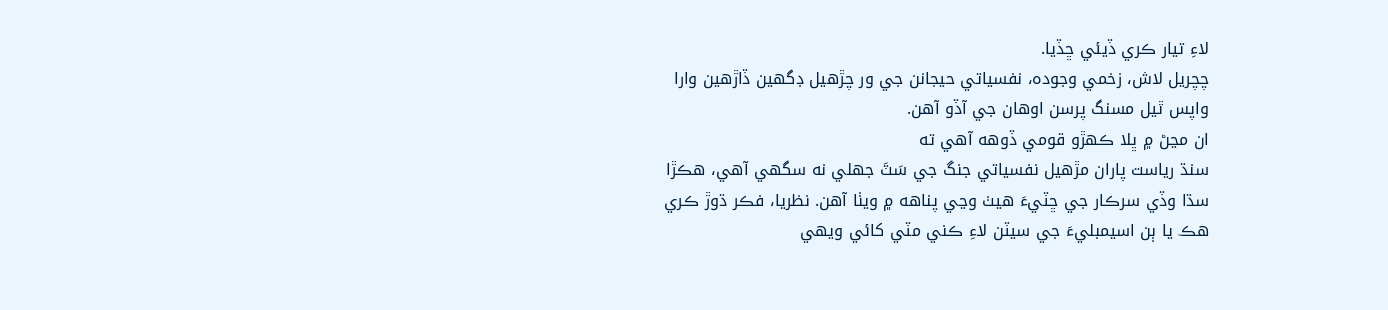لاءِ تيار ڪري ڏيئي ڇڏيا.
چچريل لاش، زخمي وجوده، نفسياتي حيجانن جي ور چڙهيل ڊگهين ڏاڙهين وارا واپس ٿيل مسنگ پرسن اوهان جي آڏو آهن.
ان مڃڻ ۾ ڀلا ڪهڙو قومي ڏوهه آهي ته
سنڌ رياست پاران مڙهيل نفسياتي جنگ جي سَٽَ جهلي نه سگهي آهي، هڪڙا سڌا وڏي سرڪار جي ڇٽيءَ هيٺ وڃي پناهه ۾ ويٺا آهن. نظريا، فڪر ڌوڙ ڪري هڪ يا ٻن اسيمبليءَ جي سيٽن لاءِ ڪني مٽي کائي ويهي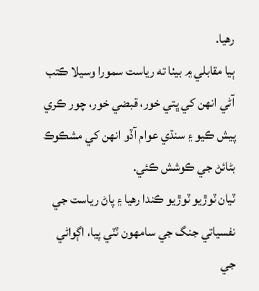رهيا.
ٻيا مقابلي ۾ بيٺا ته رياست سمورا وسيلا ڪتب آڻي انهن کي ڀتي خور، قبضي خور، چور ڪري پيش ڪيو ۽ سنڌي عوام آڏو انهن کي مشڪوڪ بڻائڻ جي ڪوشش ڪئي.
ٽيان ٽوڙيو ٽوڙيو ڪندا رهيا ۽ پاڻ رياست جي نفسياتي جنگ جي سامهون ٽٽي پيا، اڳواڻي جي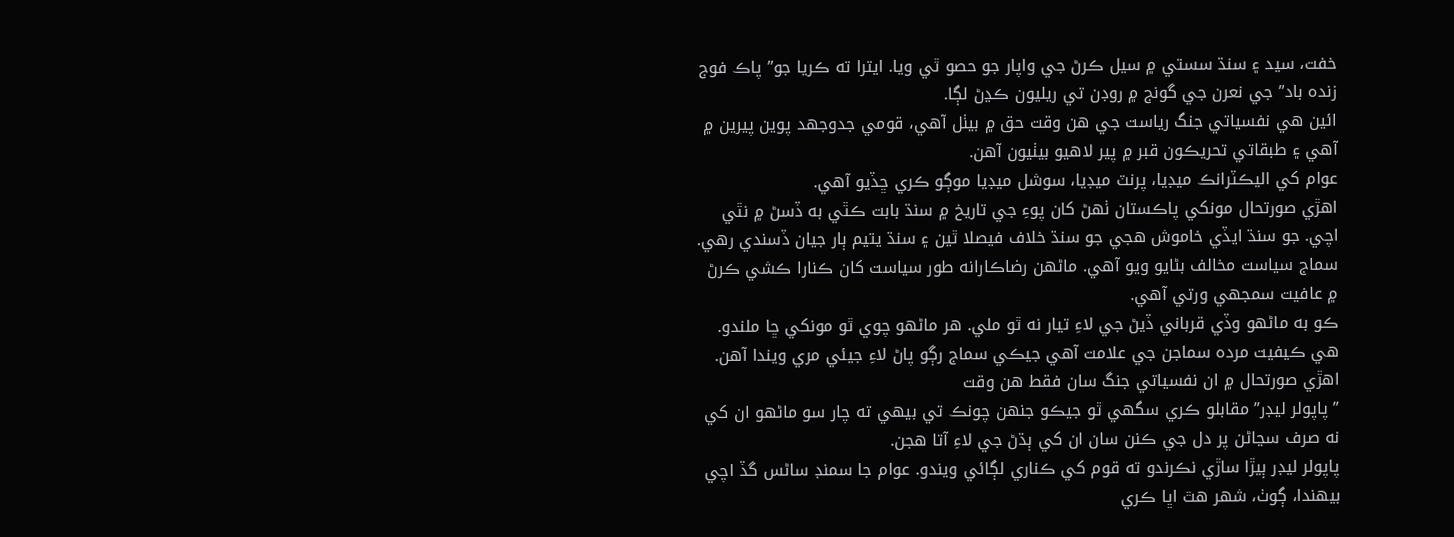خفت، سيد ۽ سنڌ سستي ۾ سيل ڪرڻ جي واپار جو حصو ٿي ويا. ايترا ته ڪريا جو” پاڪ فوج زنده باد” جي نعرن جي گونج ۾ روڊن تي ريليون ڪڍڻ لڳا.
ائين هي نفسياتي جنگ رياست جي هن وقت حق ۾ بيٺل آهي، قومي جدوجھد پوين پيرين ۾ آهي ۽ طبقاتي تحريڪون قبر ۾ پير لاهيو بيٺيون آهن.
عوام کي اليڪٽرانڪ ميڊيا، پرنٽ ميڊيا، سوشل ميڊيا موڳو ڪري ڇڏيو آهي.
اهڙي صورتحال مونکي پاڪستان ٺهڻ کان پوءِ جي تاريخ ۾ سنڌ بابت ڪٿي به ڏسڻ ۾ نٿي اچي. جو سنڌ ايڏي خاموش هجي جو سنڌ خلاف فيصلا ٿين ۽ سنڌ يتيم ٻار جيان ڏسندي رهي.
سماج سياست مخالف بڻايو ويو آهي. ماڻهن رضاڪارانه طور سياست کان ڪنارا ڪشي ڪرڻ ۾ عافيت سمجهي ورتي آهي.
ڪو به ماڻهو وڏي قرباني ڏيڻ جي لاءِ تيار نه ٿو ملي. هر ماڻهو چوي ٿو مونکي ڇا ملندو. هي ڪيفيت مرده سماجن جي علامت آهي جيڪي سماج رڳو پاڻ لاءِ جيئي مري ويندا آهن.
اهڙي صورتحال ۾ ان نفسياتي جنگ سان فقط هن وقت
” پاپولر ليڊر” مقابلو ڪري سگهي ٿو جيڪو جنهن چونڪ تي بيهي ته چار سو ماڻهو ان کي نه صرف سڃاڻن پر دل جي ڪنن سان ان کي ٻڌڻ جي لاءِ آتا هجن.
پاپولر ليڊر ٻيڙا ساڙي نڪرندو ته قوم کي ڪناري لڳائي ويندو. عوام جا سمنڊ ساڻس گڏ اچي بيهندا، ڳوٺ، شهر هٿ اڀا ڪري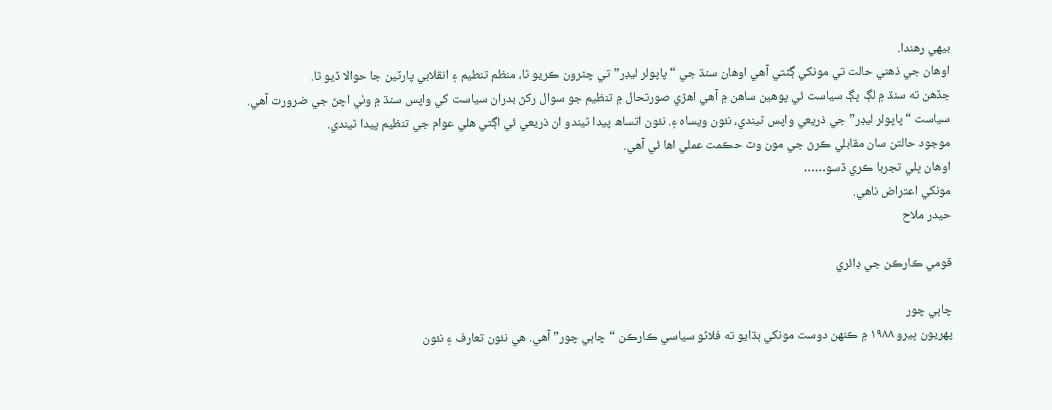بيهي رهندا.
اوهان جي ذهني حالت تي مونکي ڳڻتي آهي اوهان سنڌ جي “پاپولر ليڊر” تي چٿرون ڪريو ٿا، منظم تنطيم ۽ انقلابي پارٽين جا حوالا ڏيو ٿا.
جڏهن ته سنڌ ۾ لڳ ڀڳ سياست ئي پوهين ساهن ۾ آهي اهڙي صورتحال ۾ تنظيم جو سوال رکڻ بدران سياست کي واپس سنڌ ۾ وٺي اچڻ جي ضرورت آهي.
سياست “پاپولر ليڊر” جي ذريعي واپس ٿيندي، نئون ويساه ۽. نئون اتساھ پيدا ٿيندو ان ذريعي ئي اڳتي هلي عوام جي تنظيم پيدا ٿيندي.
موجود حالتن سان مقابلي ڪرڻ جي مون وٽ حڪمت عملي اها ئي آهي.
اوهان ڀلي تجربا ڪري ڏسو……
مونکي اعتراض ناهي.
حيدر ملاح

قومي ڪارڪن جي ڊائري

چاٻي چور
پهريون ڀيرو ١٩٨٨ ۾ ڪنهن دوست مونکي ٻڌايو ته فلاڻو سياسي ڪارڪن “چاٻي چور” آهي. هي نئون تعارف ۽ نئون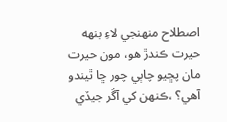اصطلاح منهنجي لاءِ بنهه حيرت ڪندڙ هو، مون حيرت مان پڇيو چاٻي چور ڇا ٿيندو آهي؟ ،ڪنهن کي آڱر جيڏي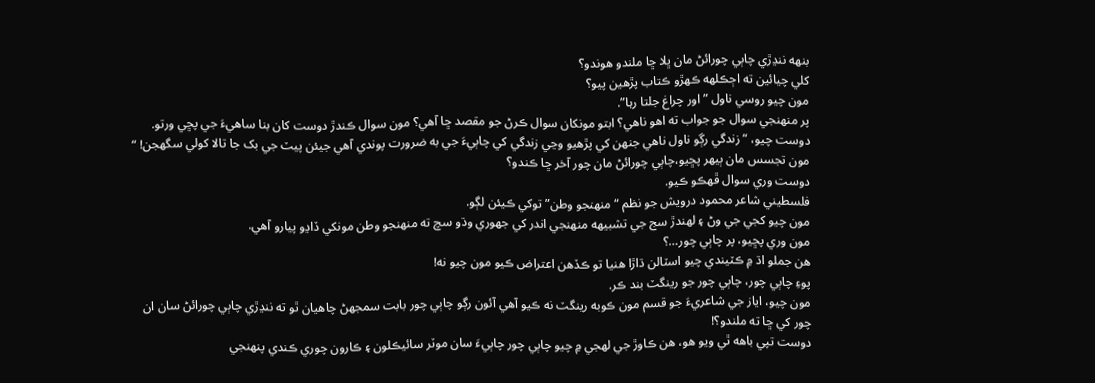بنهه ننڍڙي چاٻي چورائڻ مان ڀلا ڇا ملندو هوندو؟
کلي چيائين ته اڄڪلهه ڪهڙو ڪتاب پڙهين پيو؟
مون چيو روسي ناول ” اور چراغ جلتا رہا”.
پر منهنجي سوال جو جواب ته اهو ناهي؟ ابتو مونکان سوال ڪرڻ جو مقصد ڇا آهي؟ مون سوال ڪندڙ دوست کان بنا ساهيءَ جي پڇي ورتو.
دوست چيو، “زندگي رڳو ناول ناهي جنهن کي پڙهيو وڃي زندگي کي چاٻيءَ جي به ضرورت پوندي آهي جيئن پيٽ جي بک جا تالا کولي سگهجن! “
مون تجسس مان ٻيهر پڇيو،چاٻي چورائڻ مان چور آخر ڇا ڪندو؟
دوست وري سوال ڦهڪو ڪيو.
فلسطيني شاعر محمود درويش جو نظم “منهنجو وطن” توکي ڪيئن لڳو.
مون چيو کجي جي وڻ ۽ لهندڙ سج جي تشبيهه منهنجي اندر کي جھوري وڌو سچ ته منهنجو وطن مونکي ڏاڍو پيارو آهي.
مون وري پڇيو، پر چاٻي چور…؟
هن جملو اڌ ۾ ڪٽيندي چيو اسٽالن ڌاڙا هنيا تو ڪڏهن اعتراض ڪيو مون چيو نه!
پوءِ چاٻي چور، چاٻي چور جو رينگٽ بند ڪر.
مون چيو، اياز جي شاعريءَ جو قسم مون ڪوبه رينگٽ نه ڪيو آهي آئون رڳو چاٻي چور بابت سمجهڻ چاهيان ٿو ته ننڍڙي چاٻي چورائڻ سان ان چور کي ڇا ته ملندو؟!
دوست تپي باهه ٿي ويو هو، هن ڪاوڙ جي لهجي ۾ چيو چاٻي چور چاٻيءَ سان موٽر سائيڪلون ۽ ڪارون چوري ڪندي پنهنجي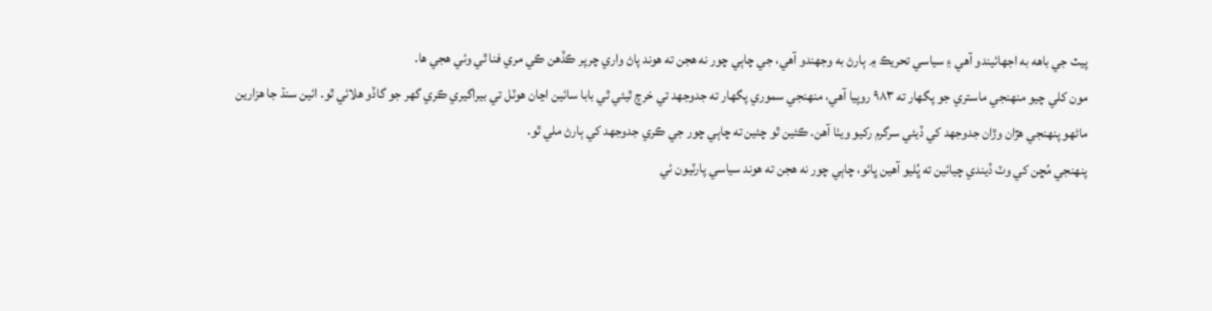پيٽ جي باهه به اجهائيندو آهي ۽ سياسي تحريڪ ۾ ٻارڻ به وجهندو آهي، جي چاٻي چور نه هجن ته هوند پاڻ واري چرپر ڪڏهن ڪي مري فنا ٿي وئي هجي ها.
مون کلي چيو منهنجي ماستري جو پگهار ته ٩٨٣ روپيا آهي، منهنجي سموري پگهار ته جدوجهد تي خرچ ٿيئي ٿي بابا سائين اڃان هوٽل تي بيراگيري ڪري گهر جو گاڏو هلائي ٿو. ائين سنڌ جا هزارين ماڻهو پنهنجي هڙان وڙان جدوجهد کي ڏيئي سرگرم رکيو ويٺا آهن. ڪئين ٿو چئين ته چاٻي چور جي ڪري جدوجهد کي ٻارڻ ملي ٿو.
پنهنجي مُڇن کي وٽ ڏيندي چيائين ته ڀُليو آهين ڀائو، چاٻي چور نه هجن ته هوند سياسي پارٽيون ئي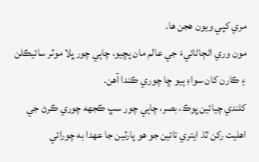مري کپي ويون هجن ها.
مون وري اڻڄاڻائيءَ جي عالم مان پڇيو، چاٻي چور ڀلا موٽر سائيڪلن ۽ ڪارن کان سواءِ ٻيو ڇا چوري ڪندا آهن.
کلندي چيائين ڀوڪ، بصر، چاٻي چور سڀ ڪجهه چوري ڪرڻ جي اهليت رکن ٿا. ايتري تائين جو هو پارٽين جا عهدا به چورائي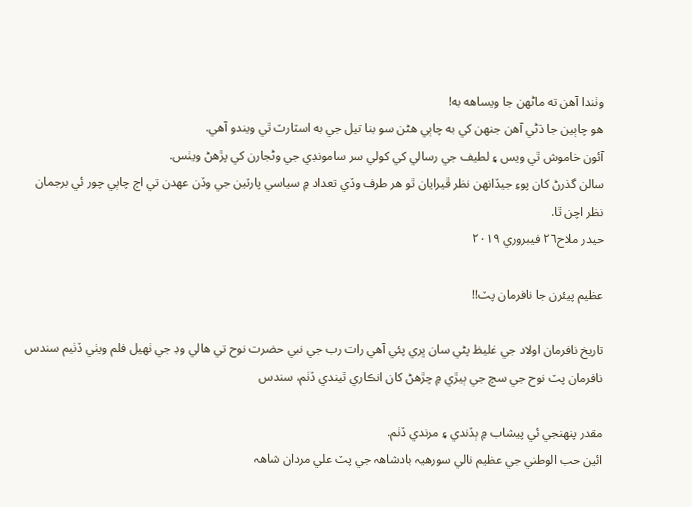وٺندا آهن ته ماڻهن جا ويساهه به!
هو چاٻين جا ڌڻي آهن جنهن کي به چاٻي هڻن سو بنا تيل جي به اسٽارٽ ٿي ويندو آهي.
آئون خاموش ٿي ويس ۽ لطيف جي رسالي کي کولي سر سامونڊي جي وڻجارن کي پڙهڻ ويٺس.
سالن گذرڻ کان پوءِ جيڏانهن نظر ڦيرايان ٿو هر طرف وڏي تعداد ۾ سياسي پارٽين جي وڏن عهدن تي اڄ چاٻي چور ئي برجمان نظر اچن ٿا.
حيدر ملاح٢٦ فيبروري ٢٠١٩

عظيم پيئرن جا نافرمان پٽ!!

تاريخ نافرمان اولاد جي غليظ پڻي سان ڀري پئي آھي رات رب جي نبي حضرت نوح تي ھالي وڊ جي ٺھيل فلم ويٺي ڏٺيم سندس نافرمان پٽ نوح جي سچ جي ٻيڙي ۾ چڙھڻ کان انڪاري ٿيندي ڏٺم، سندس

مقدر پنھنجي ئي پيشاب ۾ ٻڏندي ۽ مرندي ڏٺم.
ائين حب الوطني جي عظيم نالي سورھيہ بادشاھہ جي پٽ علي مردان شاھہ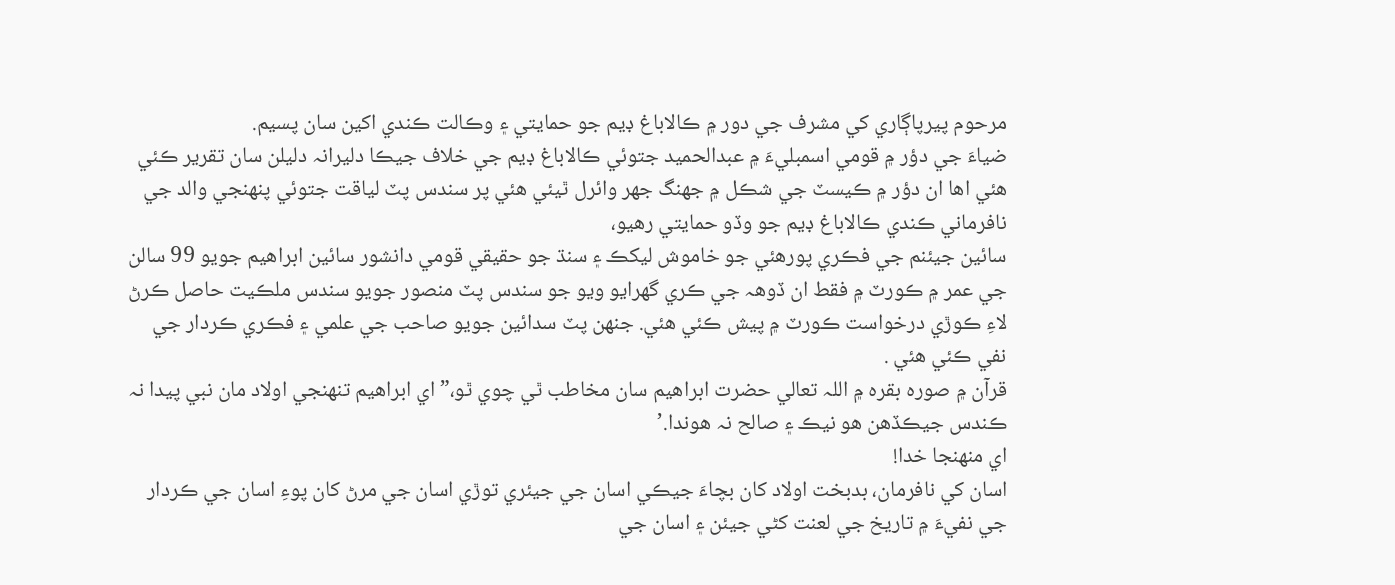مرحوم پيرپاڳاري کي مشرف جي دور ۾ ڪالاباغ ڊيم جو حمايتي ۽ وڪالت ڪندي اکين سان پسيم.
ضياءَ جي دؤر ۾ قومي اسمبليءَ ۾ عبدالحميد جتوئي ڪالاباغ ڊيم جي خلاف جيڪا دليرانہ دليلن سان تقرير ڪئي ھئي اھا ان دؤر ۾ ڪيسٽ جي شڪل ۾ جھنگ جھر وائرل ٿيئي ھئي پر سندس پٽ لياقت جتوئي پنھنجي والد جي نافرماني ڪندي ڪالاباغ ڊيم جو وڏو حمايتي رھيو،
سائين جيئنم جي فڪري پورھئي جو خاموش ليکڪ ۽ سنڌ جو حقيقي قومي دانشور سائين ابراھيم جويو 99 سالن جي عمر ۾ ڪورٽ ۾ فقط ان ڏوھہ جي ڪري گھرايو ويو جو سندس پٽ منصور جويو سندس ملڪيت حاصل ڪرڻ لاءِ ڪوڙي درخواست ڪورٽ ۾ پيش ڪئي ھئي. جنھن پٽ سدائين جويو صاحب جي علمي ۽ فڪري ڪردار جي نفي ڪئي ھئي .
قرآن ۾ صورہ بقرہ ۾ اللہ تعالي حضرت ابراھيم سان مخاطب ٿي چوي ٿو،” اي ابراھيم تنھنجي اولاد مان نبي پيدا نہ ڪندس جيڪڏھن ھو نيڪ ۽ صالح نہ ھوندا.’
اي منھنجا خدا!
اسان کي نافرمان، بدبخت اولاد کان بچاءَ جيڪي اسان جي جيئري توڙي اسان جي مرڻ کان پوءِ اسان جي ڪردار جي نفيءَ ۾ تاريخ جي لعنت کڻي جيئن ۽ اسان جي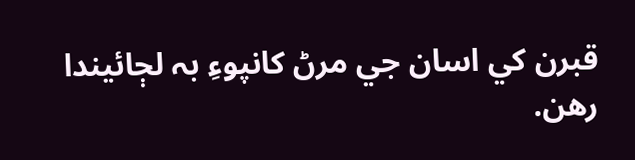قبرن کي اسان جي مرڻ کانپوءِ بہ لڄائيندا رھن.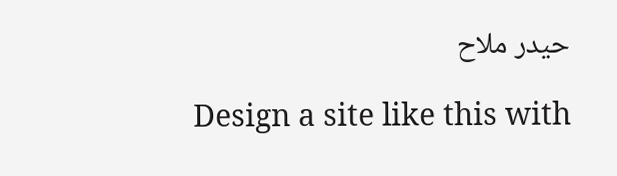حيدر ملاح

Design a site like this with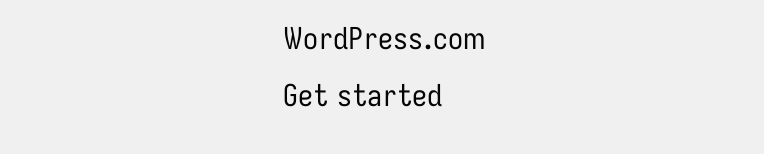WordPress.com
Get started